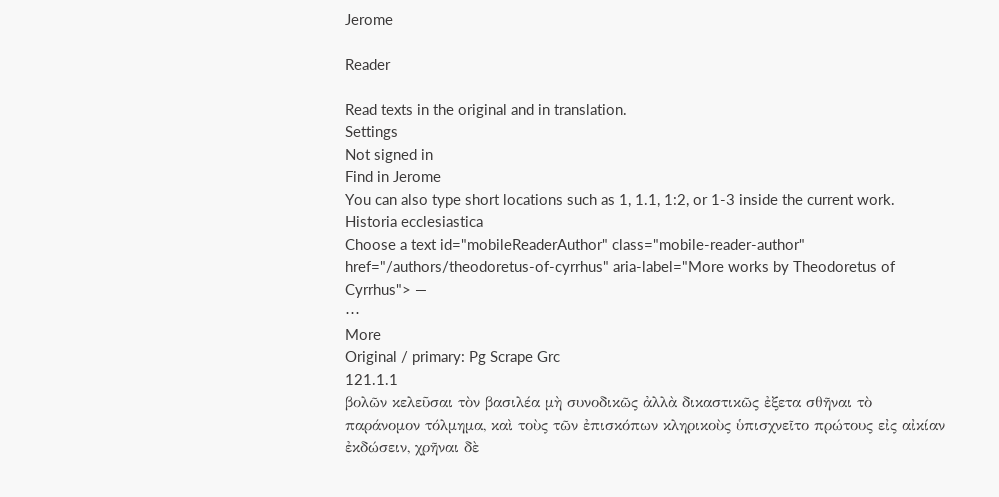Jerome

Reader

Read texts in the original and in translation.
Settings
Not signed in
Find in Jerome
You can also type short locations such as 1, 1.1, 1:2, or 1-3 inside the current work.
Historia ecclesiastica
Choose a text id="mobileReaderAuthor" class="mobile-reader-author" href="/authors/theodoretus-of-cyrrhus" aria-label="More works by Theodoretus of Cyrrhus"> —
⋯
More
Original / primary: Pg Scrape Grc
121.1.1
βολῶν κελεῦσαι τὸν βασιλέα μὴ συνοδικῶς ἀλλὰ δικαστικῶς ἐξετα σθῆναι τὸ παράνομον τόλμημα, καὶ τοὺς τῶν ἐπισκόπων κληρικοὺς ὑπισχνεῖτο πρώτους εἰς αἰκίαν ἐκδώσειν, χρῆναι δὲ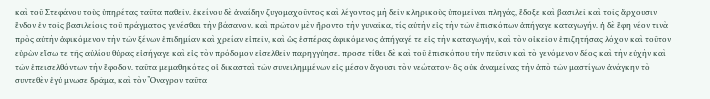καὶ τοῦ Στεφάνου τοὺς ὑπηρέτας ταῦτα παθεῖν. ἐκείνου δὲ ἀναίδην ζυγομαχοῦντος καὶ λέγοντος μὴ δεῖν κληρικοὺς ὑπομεῖναι πληγάς, ἔδοξε καὶ βασιλεῖ καὶ τοῖς ἄρχουσιν ἔνδον ἐν τοῖς βασιλείοις τοῦ πράγματος γενέσθαι τὴν βάσανον. καὶ πρῶτον μὲν ἤροντο τὴν γυναῖκα, τίς αὐτὴν εἰς τὴν τῶν ἐπισκόπων ἀπήγαγε καταγωγήν. ἡ δὲ ἔφη νέον τινὰ πρὸς αὐτὴν ἀφικόμενον τὴν τῶν ξένων ἐπιδημίαν καὶ χρείαν εἰπεῖν, καὶ ὡς ἑσπέρας ἀφικόμενος ἀπήγαγέ τε εἰς τὴν καταγωγήν, καὶ τὸν οἰκεῖον ἐπιζητήσας λόχον καὶ τοῦτον εὑρὼν εἴσω τε τῆς αὐλίου θύρας εἰσήγαγε καὶ εἰς τὸν πρόδομον εἰσελθεῖν παρηγγύησε. προσε τίθει δὲ καὶ τοῦ ἐπισκόπου τὴν πεῦσιν καὶ τὸ γενόμενον δέος καὶ τὴν εὐχὴν καὶ τῶν ἐπεισελθόντων τὴν ἔφοδον. ταῦτα μεμαθηκότες οἱ δικασταὶ τῶν συνειλημμένων εἰς μέσον ἄγουσι τὸν νεώτατον· ὃς οὐκ ἀναμείνας τὴν ἀπὸ τῶν μαστίγων ἀνάγκην τὸ συντεθὲν ἐγύ μνωσε δρᾶμα, καὶ τὸν Ὄναγρον ταῦτα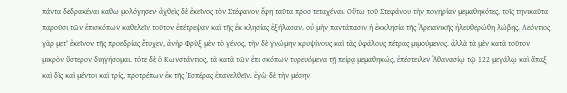πάντα δεδρακέναι καθω μολόγησεν· ἀχθεὶς δὲ ἐκεῖνος τὸν Στέφανον ἔφη ταῦτα προσ τεταχέναι. Οὕτω τοῦ Στεφάνου τὴν πονηρίαν μεμαθηκότες, τοῖς τηνικαῦτα παροῦσι τῶν ἐπισκόπων καθελεῖν τοῦτον ἐπέτρεψαν καὶ τῆς ἐκ κλησίας ἐξήλασαν. οὐ μὴν παντάπασιν ἡ ἐκκλησία τῆς Ἀρειανικῆς ἠλευθερώθη λώβης. Λεόντιος γὰρ μετ' ἐκεῖνον τῆς προεδρίας ἔτυχεν, ἀνὴρ Φρὺξ μὲν τὸ γένος, τὴν δὲ γνώμην κρυψίνους καὶ τὰς ὑφάλους πέτρας μιμούμενος. ἀλλὰ τὰ μὲν κατὰ τοῦτον μικρὸν ὕστερον διηγήσομαι. τότε δὲ ὁ Κωνστάντιος, τὰ κατὰ τῶν ἐπι σκόπων τυρευόμενα τῇ πείρᾳ μεμαθηκώς, ἐπέστειλεν Ἀθανασίῳ τῷ 122 μεγάλῳ καὶ ἅπαξ καὶ δὶς καὶ μέντοι καὶ τρίς, προτρέπων ἐκ τῆς Ἑσπέρας ἐπανελθεῖν. ἐγὼ δὲ τὴν μέσην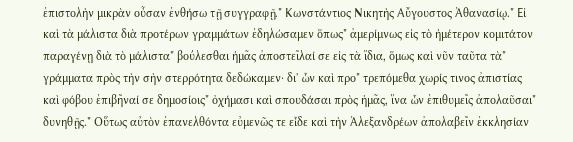ἐπιστολὴν μικρὰν οὖσαν ἐνθήσω τῇ συγγραφῇ." Κωνστάντιος Νικητὴς Αὔγουστος Ἀθανασίῳ." Εἰ καὶ τὰ μάλιστα διὰ προτέρων γραμμάτων ἐδηλώσαμεν ὅπως" ἀμερίμνως εἰς τὸ ἡμέτερον κομιτάτον παραγένῃ διὰ τὸ μάλιστα" βούλεσθαι ἡμᾶς ἀποστεῖλαί σε εἰς τὰ ἴδια, ὅμως καὶ νῦν ταῦτα τὰ" γράμματα πρὸς τὴν σὴν στερρότητα δεδώκαμεν· δι' ὧν καὶ προ" τρεπόμεθα χωρίς τινος ἀπιστίας καὶ φόβου ἐπιβῆναί σε δημοσίοις" ὀχήμασι καὶ σπουδάσαι πρὸς ἡμᾶς, ἵνα ὧν ἐπιθυμεῖς ἀπολαῦσαι" δυνηθῇς." Οὕτως αὐτὸν ἐπανελθόντα εὐμενῶς τε εἶδε καὶ τὴν Ἀλεξανδρέων ἀπολαβεῖν ἐκκλησίαν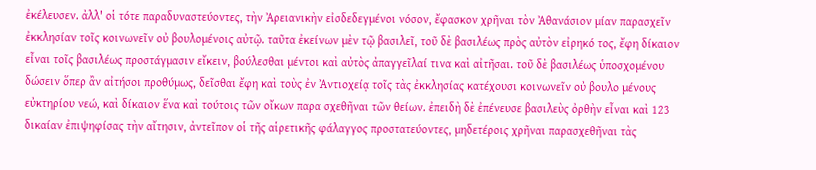ἐκέλευσεν. ἀλλ' οἱ τότε παραδυναστεύοντες, τὴν Ἀρειανικὴν εἰσδεδεγμένοι νόσον, ἔφασκον χρῆναι τὸν Ἀθανάσιον μίαν παρασχεῖν ἐκκλησίαν τοῖς κοινωνεῖν οὐ βουλομένοις αὐτῷ. ταῦτα ἐκείνων μὲν τῷ βασιλεῖ, τοῦ δὲ βασιλέως πρὸς αὐτὸν εἰρηκό τος, ἔφη δίκαιον εἶναι τοῖς βασιλέως προστάγμασιν εἴκειν, βούλεσθαι μέντοι καὶ αὐτὸς ἀπαγγεῖλαί τινα καὶ αἰτῆσαι. τοῦ δὲ βασιλέως ὑποσχομένου δώσειν ὅπερ ἂν αἰτήσοι προθύμως, δεῖσθαι ἔφη καὶ τοὺς ἐν Ἀντιοχείᾳ τοῖς τὰς ἐκκλησίας κατέχουσι κοινωνεῖν οὐ βουλο μένους εὐκτηρίου νεώ, καὶ δίκαιον ἕνα καὶ τούτοις τῶν οἴκων παρα σχεθῆναι τῶν θείων. ἐπειδὴ δὲ ἐπένευσε βασιλεὺς ὀρθὴν εἶναι καὶ 123 δικαίαν ἐπιψηφίσας τὴν αἴτησιν, ἀντεῖπον οἱ τῆς αἱρετικῆς φάλαγγος προστατεύοντες, μηδετέροις χρῆναι παρασχεθῆναι τὰς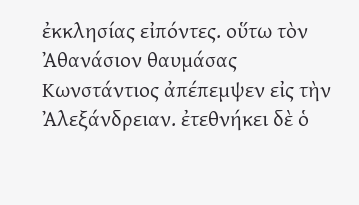ἐκκλησίας εἰπόντες. οὕτω τὸν Ἀθανάσιον θαυμάσας Κωνστάντιος ἀπέπεμψεν εἰς τὴν Ἀλεξάνδρειαν. ἐτεθνήκει δὲ ὁ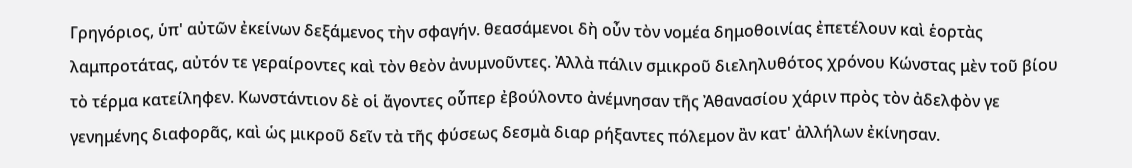Γρηγόριος, ὑπ' αὐτῶν ἐκείνων δεξάμενος τὴν σφαγήν. θεασάμενοι δὴ οὖν τὸν νομέα δημοθοινίας ἐπετέλουν καὶ ἑορτὰς λαμπροτάτας, αὐτόν τε γεραίροντες καὶ τὸν θεὸν ἀνυμνοῦντες. Ἀλλὰ πάλιν σμικροῦ διεληλυθότος χρόνου Κώνστας μὲν τοῦ βίου τὸ τέρμα κατείληφεν. Κωνστάντιον δὲ οἱ ἄγοντες οὗπερ ἐβούλοντο ἀνέμνησαν τῆς Ἀθανασίου χάριν πρὸς τὸν ἀδελφὸν γε γενημένης διαφορᾶς, καὶ ὡς μικροῦ δεῖν τὰ τῆς φύσεως δεσμὰ διαρ ρήξαντες πόλεμον ἂν κατ' ἀλλήλων ἐκίνησαν.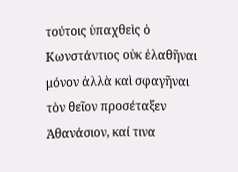τούτοις ὑπαχθεὶς ὁ Κωνστάντιος οὐκ ἐλαθῆναι μόνον ἀλλὰ καὶ σφαγῆναι τὸν θεῖον προσέταξεν Ἀθανάσιον, καί τινα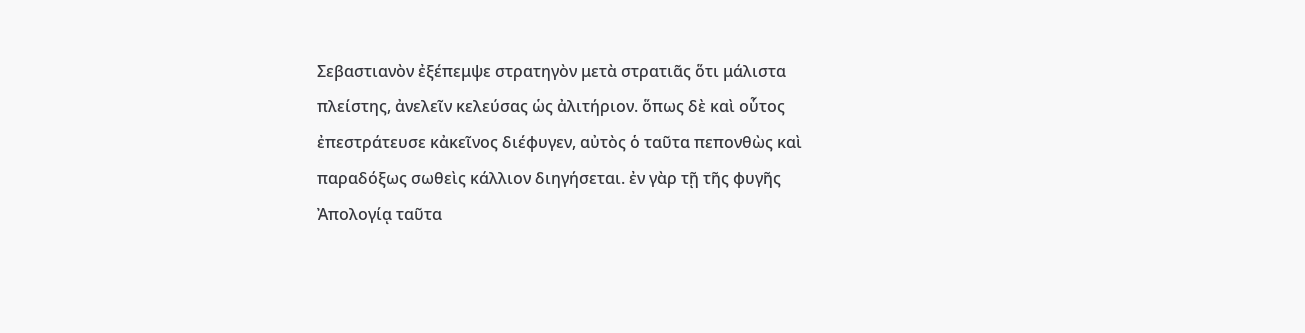Σεβαστιανὸν ἐξέπεμψε στρατηγὸν μετὰ στρατιᾶς ὅτι μάλιστα πλείστης, ἀνελεῖν κελεύσας ὡς ἀλιτήριον. ὅπως δὲ καὶ οὗτος ἐπεστράτευσε κἀκεῖνος διέφυγεν, αὐτὸς ὁ ταῦτα πεπονθὼς καὶ παραδόξως σωθεὶς κάλλιον διηγήσεται. ἐν γὰρ τῇ τῆς φυγῆς Ἀπολογίᾳ ταῦτα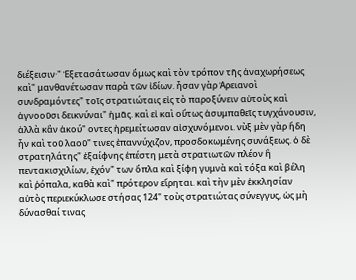διέξεισιν·" Ἐξετασάτωσαν ὅμως καὶ τὸν τρόπον τῆς ἀναχωρήσεως καὶ" μανθανέτωσαν παρὰ τῶν ἰδίων. ἦσαν γὰρ Ἀρειανοὶ συνδραμόντες" τοῖς στρατιώταις εἰς τὸ παροξύνειν αὐτοὺς καὶ ἀγνοοῦσι δεικνύναι" ἡμᾶς. καὶ εἰ καὶ οὕτως ἀσυμπαθεῖς τυγχάνουσιν, ἀλλὰ κἂν ἀκού" οντες ἠρεμείτωσαν αἰσχυνόμενοι. νὺξ μὲν γὰρ ἤδη ἦν καὶ τοῦ λαοῦ" τινες ἐπαννύχιζον, προσδοκωμένης συνάξεως. ὁ δὲ στρατηλάτης" ἐξαίφνης ἐπέστη μετὰ στρατιωτῶν πλέον ἢ πεντακισχιλίων, ἐχόν" των ὅπλα καὶ ξίφη γυμνὰ καὶ τόξα καὶ βέλη καὶ ῥόπαλα, καθὰ καὶ" πρότερον εἴρηται. καὶ τὴν μὲν ἐκκλησίαν αὐτὸς περιεκύκλωσε στήσας 124" τοὺς στρατιώτας σύνεγγυς, ὡς μὴ δύνασθαί τινας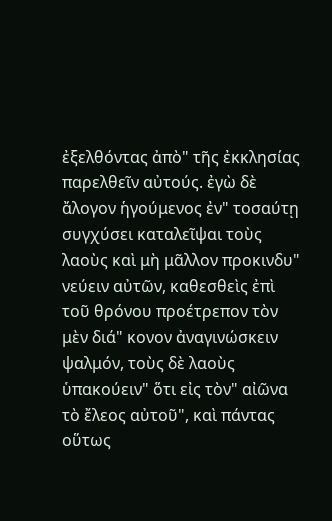ἐξελθόντας ἀπὸ" τῆς ἐκκλησίας παρελθεῖν αὐτούς. ἐγὼ δὲ ἄλογον ἡγούμενος ἐν" τοσαύτῃ συγχύσει καταλεῖψαι τοὺς λαοὺς καὶ μὴ μᾶλλον προκινδυ" νεύειν αὐτῶν, καθεσθεὶς ἐπὶ τοῦ θρόνου προέτρεπον τὸν μὲν διά" κονον ἀναγινώσκειν ψαλμόν, τοὺς δὲ λαοὺς ὑπακούειν" ὅτι εἰς τὸν" αἰῶνα τὸ ἔλεος αὐτοῦ", καὶ πάντας οὕτως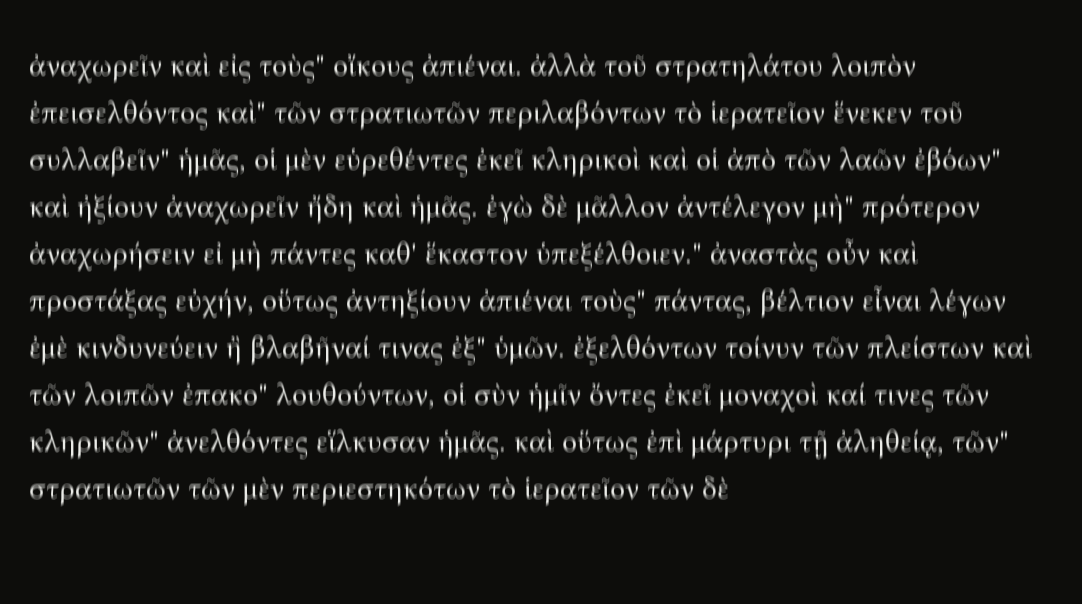ἀναχωρεῖν καὶ εἰς τοὺς" οἴκους ἀπιέναι. ἀλλὰ τοῦ στρατηλάτου λοιπὸν ἐπεισελθόντος καὶ" τῶν στρατιωτῶν περιλαβόντων τὸ ἱερατεῖον ἕνεκεν τοῦ συλλαβεῖν" ἡμᾶς, οἱ μὲν εὑρεθέντες ἐκεῖ κληρικοὶ καὶ οἱ ἀπὸ τῶν λαῶν ἐβόων" καὶ ἠξίουν ἀναχωρεῖν ἤδη καὶ ἡμᾶς. ἐγὼ δὲ μᾶλλον ἀντέλεγον μὴ" πρότερον ἀναχωρήσειν εἰ μὴ πάντες καθ' ἕκαστον ὑπεξέλθοιεν." ἀναστὰς οὖν καὶ προστάξας εὐχήν, οὕτως ἀντηξίουν ἀπιέναι τοὺς" πάντας, βέλτιον εἶναι λέγων ἐμὲ κινδυνεύειν ἢ βλαβῆναί τινας ἐξ" ὑμῶν. ἐξελθόντων τοίνυν τῶν πλείστων καὶ τῶν λοιπῶν ἐπακο" λουθούντων, οἱ σὺν ἡμῖν ὄντες ἐκεῖ μοναχοὶ καί τινες τῶν κληρικῶν" ἀνελθόντες εἵλκυσαν ἡμᾶς. καὶ οὕτως ἐπὶ μάρτυρι τῇ ἀληθείᾳ, τῶν" στρατιωτῶν τῶν μὲν περιεστηκότων τὸ ἱερατεῖον τῶν δὲ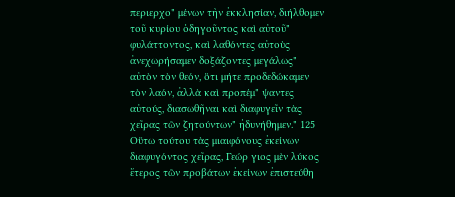περιερχο" μένων τὴν ἐκκλησίαν, διήλθομεν τοῦ κυρίου ὁδηγοῦντος καὶ αὐτοῦ" φυλάττοντος, καὶ λαθόντες αὐτοὺς ἀνεχωρήσαμεν δοξάζοντες μεγάλως" αὐτὸν τὸν θεόν, ὅτι μήτε προδεδώκαμεν τὸν λαόν, ἀλλὰ καὶ προπέμ" ψαντες αὐτούς, διασωθῆναι καὶ διαφυγεῖν τὰς χεῖρας τῶν ζητούντων" ἠδυνήθημεν." 125 Οὕτω τούτου τὰς μιαιφόνους ἐκείνων διαφυγόντος χεῖρας, Γεώρ γιος μὲν λύκος ἕτερος τῶν προβάτων ἐκείνων ἐπιστεύθη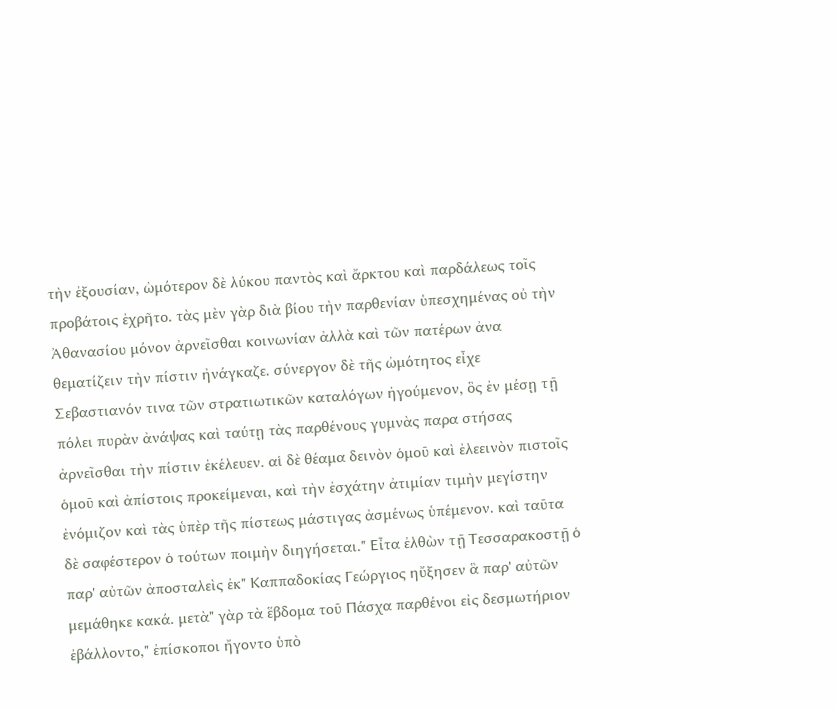τὴν ἐξουσίαν, ὠμότερον δὲ λύκου παντὸς καὶ ἄρκτου καὶ παρδάλεως τοῖς προβάτοις ἐχρῆτο. τὰς μὲν γὰρ διὰ βίου τὴν παρθενίαν ὑπεσχημένας οὐ τὴν Ἀθανασίου μόνον ἀρνεῖσθαι κοινωνίαν ἀλλὰ καὶ τῶν πατέρων ἀνα θεματίζειν τὴν πίστιν ἠνάγκαζε. σύνεργον δὲ τῆς ὠμότητος εἶχε Σεβαστιανόν τινα τῶν στρατιωτικῶν καταλόγων ἡγούμενον, ὃς ἐν μέσῃ τῇ πόλει πυρὰν ἀνάψας καὶ ταύτῃ τὰς παρθένους γυμνὰς παρα στήσας ἀρνεῖσθαι τὴν πίστιν ἐκέλευεν. αἱ δὲ θέαμα δεινὸν ὁμοῦ καὶ ἐλεεινὸν πιστοῖς ὁμοῦ καὶ ἀπίστοις προκείμεναι, καὶ τὴν ἐσχάτην ἀτιμίαν τιμὴν μεγίστην ἐνόμιζον καὶ τὰς ὑπὲρ τῆς πίστεως μάστιγας ἀσμένως ὑπέμενον. καὶ ταῦτα δὲ σαφέστερον ὁ τούτων ποιμὴν διηγήσεται." Εἶτα ἐλθὼν τῇ Τεσσαρακοστῇ ὁ παρ' αὐτῶν ἀποσταλεὶς ἐκ" Καππαδοκίας Γεώργιος ηὔξησεν ἃ παρ' αὐτῶν μεμάθηκε κακά. μετὰ" γὰρ τὰ ἕβδομα τοῦ Πάσχα παρθένοι εἰς δεσμωτήριον ἐβάλλοντο," ἐπίσκοποι ἤγοντο ὑπὸ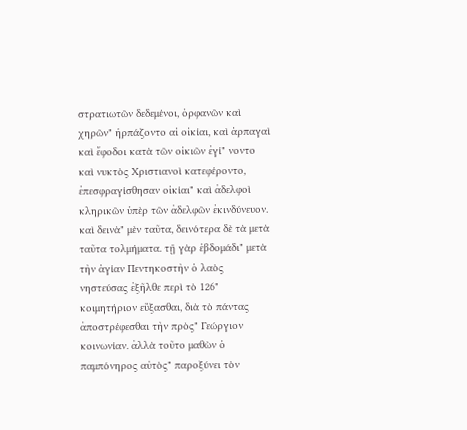στρατιωτῶν δεδεμένοι, ὀρφανῶν καὶ χηρῶν" ἡρπάζοντο αἱ οἰκίαι, καὶ ἁρπαγαὶ καὶ ἔφοδοι κατὰ τῶν οἰκιῶν ἐγί" νοντο καὶ νυκτὸς Χριστιανοὶ κατεφέροντο, ἐπεσφραγίσθησαν οἰκίαι" καὶ ἀδελφοὶ κληρικῶν ὑπὲρ τῶν ἀδελφῶν ἐκινδύνευον. καὶ δεινὰ" μὲν ταῦτα, δεινότερα δὲ τὰ μετὰ ταῦτα τολμήματα. τῇ γὰρ ἑβδομάδι" μετὰ τὴν ἁγίαν Πεντηκοστὴν ὁ λαὸς νηστεύσας ἐξῆλθε περὶ τὸ 126" κοιμητήριον εὔξασθαι, διὰ τὸ πάντας ἀποστρέφεσθαι τὴν πρὸς" Γεώργιον κοινωνίαν. ἀλλὰ τοῦτο μαθὼν ὁ παμπόνηρος αὐτὸς" παροξύνει τὸν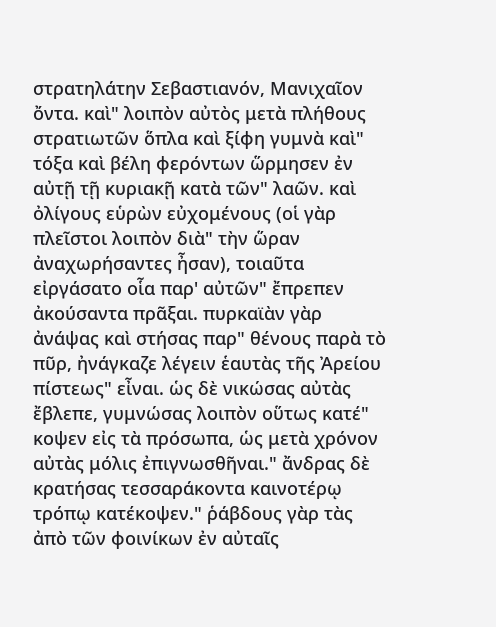στρατηλάτην Σεβαστιανόν, Μανιχαῖον ὄντα. καὶ" λοιπὸν αὐτὸς μετὰ πλήθους στρατιωτῶν ὅπλα καὶ ξίφη γυμνὰ καὶ" τόξα καὶ βέλη φερόντων ὥρμησεν ἐν αὐτῇ τῇ κυριακῇ κατὰ τῶν" λαῶν. καὶ ὀλίγους εὑρὼν εὐχομένους (οἱ γὰρ πλεῖστοι λοιπὸν διὰ" τὴν ὥραν ἀναχωρήσαντες ἦσαν), τοιαῦτα εἰργάσατο οἷα παρ' αὐτῶν" ἔπρεπεν ἀκούσαντα πρᾶξαι. πυρκαϊὰν γὰρ ἀνάψας καὶ στήσας παρ" θένους παρὰ τὸ πῦρ, ἠνάγκαζε λέγειν ἑαυτὰς τῆς Ἀρείου πίστεως" εἶναι. ὡς δὲ νικώσας αὐτὰς ἔβλεπε, γυμνώσας λοιπὸν οὕτως κατέ" κοψεν εἰς τὰ πρόσωπα, ὡς μετὰ χρόνον αὐτὰς μόλις ἐπιγνωσθῆναι." ἄνδρας δὲ κρατήσας τεσσαράκοντα καινοτέρῳ τρόπῳ κατέκοψεν." ῥάβδους γὰρ τὰς ἀπὸ τῶν φοινίκων ἐν αὐταῖς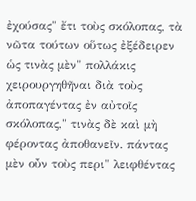ἐχούσας" ἔτι τοὺς σκόλοπας, τὰ νῶτα τούτων οὕτως ἐξέδειρεν ὡς τινὰς μὲν" πολλάκις χειρουργηθῆναι διὰ τοὺς ἀποπαγέντας ἐν αὐτοῖς σκόλοπας," τινὰς δὲ καὶ μὴ φέροντας ἀποθανεῖν. πάντας μὲν οὖν τοὺς περι" λειφθέντας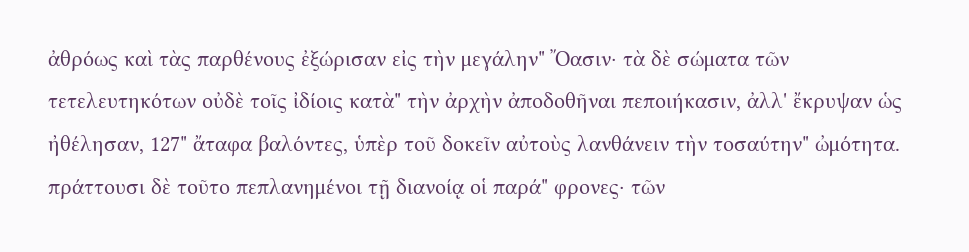ἀθρόως καὶ τὰς παρθένους ἐξώρισαν εἰς τὴν μεγάλην" Ὄασιν· τὰ δὲ σώματα τῶν τετελευτηκότων οὐδὲ τοῖς ἰδίοις κατὰ" τὴν ἀρχὴν ἀποδοθῆναι πεποιήκασιν, ἀλλ' ἔκρυψαν ὡς ἠθέλησαν, 127" ἄταφα βαλόντες, ὑπὲρ τοῦ δοκεῖν αὐτοὺς λανθάνειν τὴν τοσαύτην" ὠμότητα. πράττουσι δὲ τοῦτο πεπλανημένοι τῇ διανοίᾳ οἱ παρά" φρονες· τῶν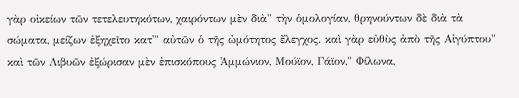γὰρ οἰκείων τῶν τετελευτηκότων, χαιρόντων μὲν διὰ" τὴν ὁμολογίαν, θρηνούντων δὲ διὰ τὰ σώματα, μείζων ἐξηχεῖτο κατ'" αὐτῶν ὁ τῆς ὠμότητος ἔλεγχος. καὶ γὰρ εὐθὺς ἀπὸ τῆς Αἰγύπτου" καὶ τῶν Λιβυῶν ἐξώρισαν μὲν ἐπισκόπους Ἀμμώνιον, Μούϊον, Γάϊον," Φίλωνα,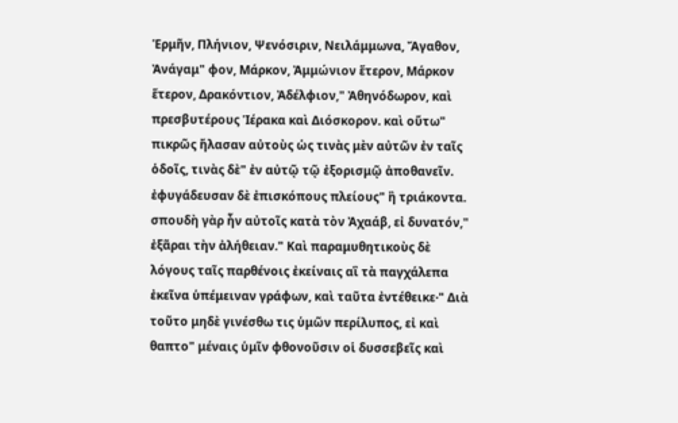Ἑρμῆν, Πλήνιον, Ψενόσιριν, Νειλάμμωνα, Ἄγαθον, Ἀνάγαμ" φον, Μάρκον, Ἀμμώνιον ἕτερον, Μάρκον ἕτερον, Δρακόντιον, Ἀδέλφιον," Ἀθηνόδωρον, καὶ πρεσβυτέρους Ἱέρακα καὶ Διόσκορον. καὶ οὕτω" πικρῶς ἤλασαν αὐτοὺς ὡς τινὰς μὲν αὐτῶν ἐν ταῖς ὁδοῖς, τινὰς δὲ" ἐν αὐτῷ τῷ ἐξορισμῷ ἀποθανεῖν. ἐφυγάδευσαν δὲ ἐπισκόπους πλείους" ἢ τριάκοντα. σπουδὴ γὰρ ἦν αὐτοῖς κατὰ τὸν Ἀχαάβ, εἰ δυνατόν," ἐξᾶραι τὴν ἀλήθειαν." Καὶ παραμυθητικοὺς δὲ λόγους ταῖς παρθένοις ἐκείναις αἳ τὰ παγχάλεπα ἐκεῖνα ὑπέμειναν γράφων, καὶ ταῦτα ἐντέθεικε·" Διὰ τοῦτο μηδὲ γινέσθω τις ὑμῶν περίλυπος, εἰ καὶ θαπτο" μέναις ὑμῖν φθονοῦσιν οἱ δυσσεβεῖς καὶ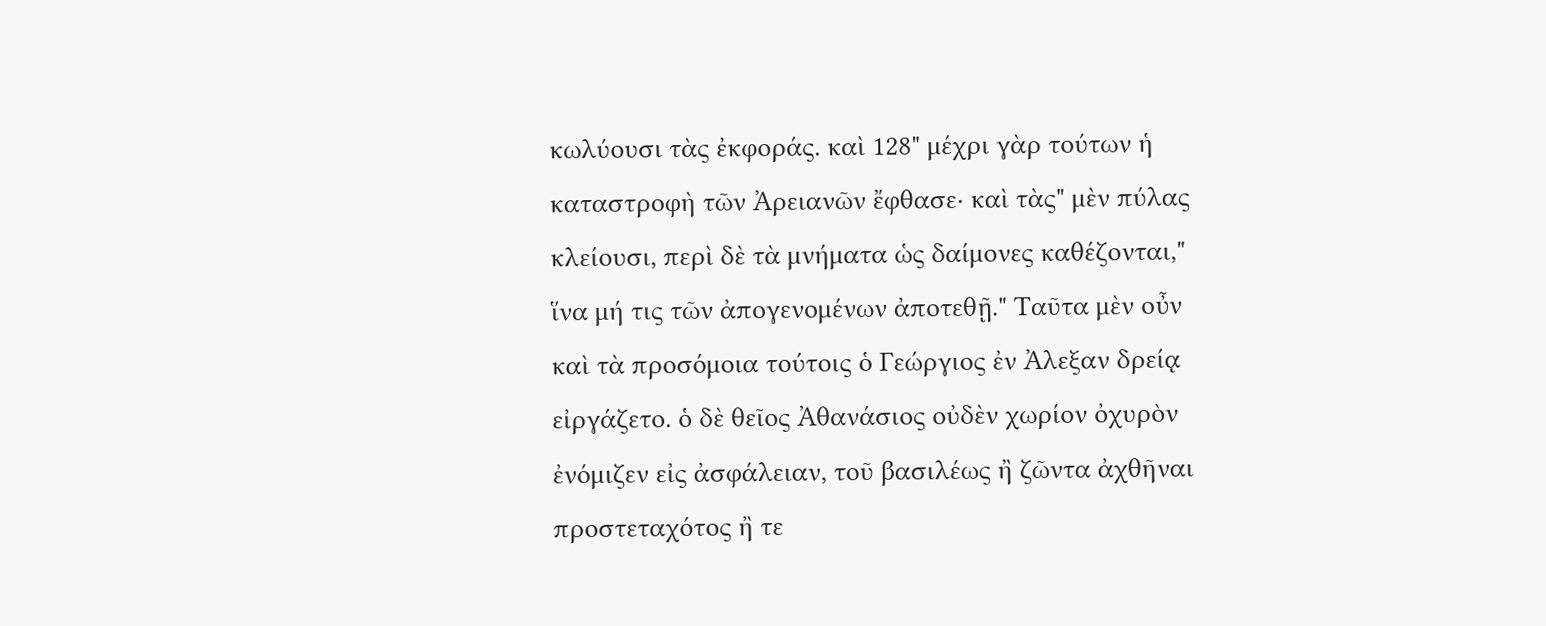κωλύουσι τὰς ἐκφοράς. καὶ 128" μέχρι γὰρ τούτων ἡ καταστροφὴ τῶν Ἀρειανῶν ἔφθασε· καὶ τὰς" μὲν πύλας κλείουσι, περὶ δὲ τὰ μνήματα ὡς δαίμονες καθέζονται," ἵνα μή τις τῶν ἀπογενομένων ἀποτεθῇ." Ταῦτα μὲν οὖν καὶ τὰ προσόμοια τούτοις ὁ Γεώργιος ἐν Ἀλεξαν δρείᾳ εἰργάζετο. ὁ δὲ θεῖος Ἀθανάσιος οὐδὲν χωρίον ὀχυρὸν ἐνόμιζεν εἰς ἀσφάλειαν, τοῦ βασιλέως ἢ ζῶντα ἀχθῆναι προστεταχότος ἢ τε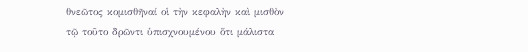θνεῶτος κομισθῆναί οἱ τὴν κεφαλὴν καὶ μισθὸν τῷ τοῦτο δρῶντι ὑπισχνουμένου ὅτι μάλιστα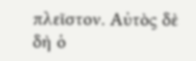πλεῖστον. Αὐτὸς δὲ δὴ ὁ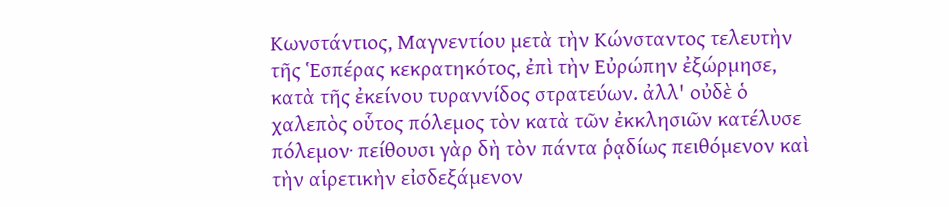Κωνστάντιος, Μαγνεντίου μετὰ τὴν Κώνσταντος τελευτὴν τῆς Ἑσπέρας κεκρατηκότος, ἐπὶ τὴν Εὐρώπην ἐξώρμησε, κατὰ τῆς ἐκείνου τυραννίδος στρατεύων. ἀλλ' οὐδὲ ὁ χαλεπὸς οὗτος πόλεμος τὸν κατὰ τῶν ἐκκλησιῶν κατέλυσε πόλεμον· πείθουσι γὰρ δὴ τὸν πάντα ῥᾳδίως πειθόμενον καὶ τὴν αἱρετικὴν εἰσδεξάμενον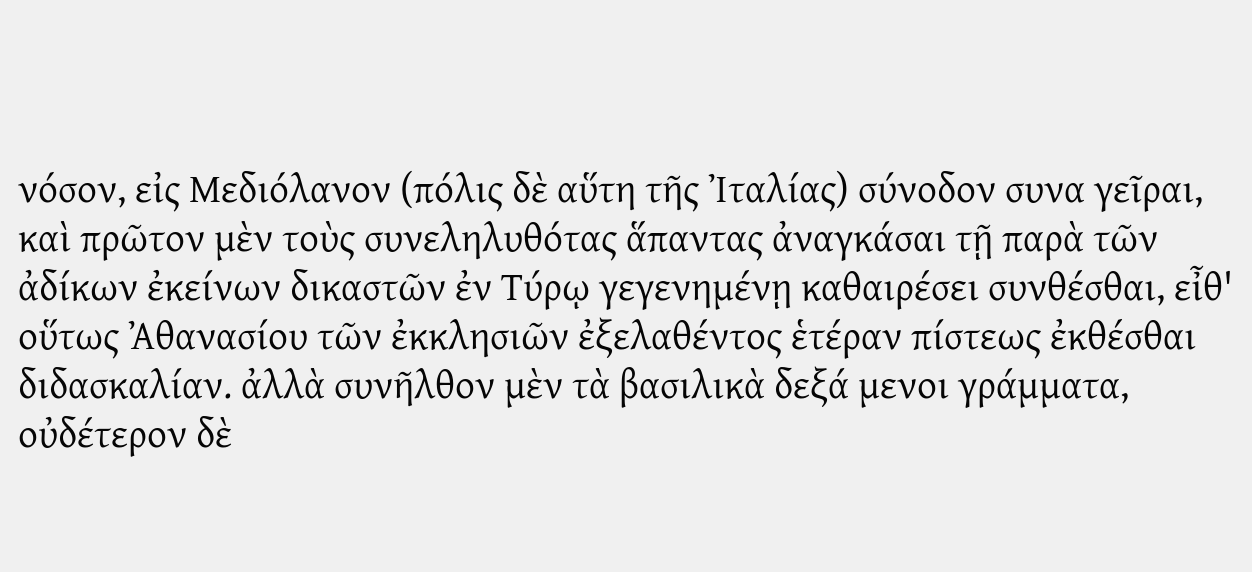νόσον, εἰς Μεδιόλανον (πόλις δὲ αὕτη τῆς Ἰταλίας) σύνοδον συνα γεῖραι, καὶ πρῶτον μὲν τοὺς συνεληλυθότας ἅπαντας ἀναγκάσαι τῇ παρὰ τῶν ἀδίκων ἐκείνων δικαστῶν ἐν Τύρῳ γεγενημένῃ καθαιρέσει συνθέσθαι, εἶθ' οὕτως Ἀθανασίου τῶν ἐκκλησιῶν ἐξελαθέντος ἑτέραν πίστεως ἐκθέσθαι διδασκαλίαν. ἀλλὰ συνῆλθον μὲν τὰ βασιλικὰ δεξά μενοι γράμματα, οὐδέτερον δὲ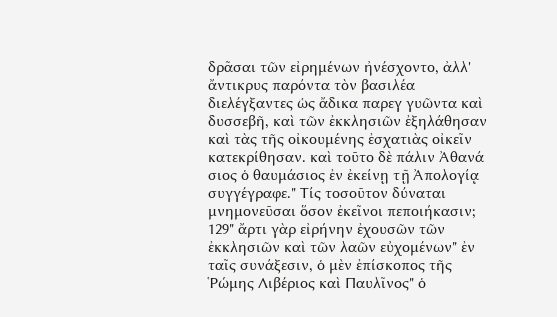δρᾶσαι τῶν εἰρημένων ἠνέσχοντο, ἀλλ' ἄντικρυς παρόντα τὸν βασιλέα διελέγξαντες ὡς ἄδικα παρεγ γυῶντα καὶ δυσσεβῆ, καὶ τῶν ἐκκλησιῶν ἐξηλάθησαν καὶ τὰς τῆς οἰκουμένης ἐσχατιὰς οἰκεῖν κατεκρίθησαν. καὶ τοῦτο δὲ πάλιν Ἀθανά σιος ὁ θαυμάσιος ἐν ἐκείνῃ τῇ Ἀπολογίᾳ συγγέγραφε." Τίς τοσοῦτον δύναται μνημονεῦσαι ὅσον ἐκεῖνοι πεποιήκασιν; 129" ἄρτι γὰρ εἰρήνην ἐχουσῶν τῶν ἐκκλησιῶν καὶ τῶν λαῶν εὐχομένων" ἐν ταῖς συνάξεσιν, ὁ μὲν ἐπίσκοπος τῆς Ῥώμης Λιβέριος καὶ Παυλῖνος" ὁ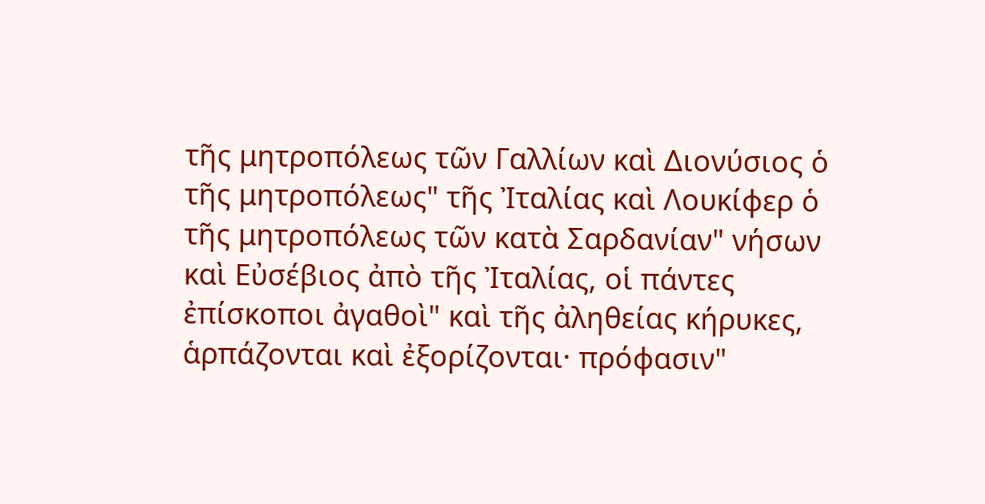τῆς μητροπόλεως τῶν Γαλλίων καὶ Διονύσιος ὁ τῆς μητροπόλεως" τῆς Ἰταλίας καὶ Λουκίφερ ὁ τῆς μητροπόλεως τῶν κατὰ Σαρδανίαν" νήσων καὶ Εὐσέβιος ἀπὸ τῆς Ἰταλίας, οἱ πάντες ἐπίσκοποι ἀγαθοὶ" καὶ τῆς ἀληθείας κήρυκες, ἁρπάζονται καὶ ἐξορίζονται· πρόφασιν"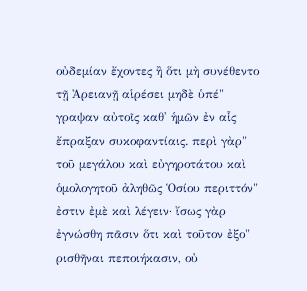οὐδεμίαν ἔχοντες ἢ ὅτι μὴ συνέθεντο τῇ Ἀρειανῇ αἱρέσει μηδὲ ὑπέ" γραψαν αὐτοῖς καθ' ἡμῶν ἐν αἷς ἔπραξαν συκοφαντίαις. περὶ γὰρ" τοῦ μεγάλου καὶ εὐγηροτάτου καὶ ὁμολογητοῦ ἀληθῶς Ὁσίου περιττόν" ἐστιν ἐμὲ καὶ λέγειν· ἴσως γὰρ ἐγνώσθη πᾶσιν ὅτι καὶ τοῦτον ἐξο" ρισθῆναι πεποιήκασιν, οὐ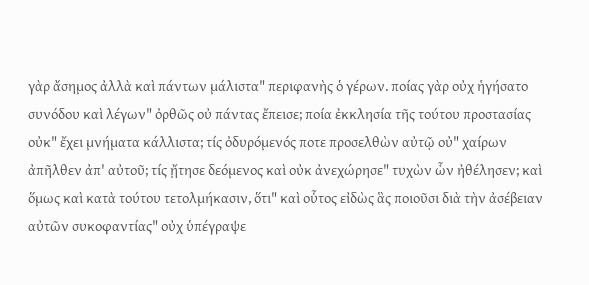γὰρ ἄσημος ἀλλὰ καὶ πάντων μάλιστα" περιφανὴς ὁ γέρων. ποίας γὰρ οὐχ ἡγήσατο συνόδου καὶ λέγων" ὀρθῶς οὐ πάντας ἔπεισε; ποία ἐκκλησία τῆς τούτου προστασίας οὐκ" ἔχει μνήματα κάλλιστα; τίς ὀδυρόμενός ποτε προσελθὼν αὐτῷ οὐ" χαίρων ἀπῆλθεν ἀπ' αὐτοῦ; τίς ᾔτησε δεόμενος καὶ οὐκ ἀνεχώρησε" τυχὼν ὧν ἠθέλησεν; καὶ ὅμως καὶ κατὰ τούτου τετολμήκασιν, ὅτι" καὶ οὗτος εἰδὼς ἃς ποιοῦσι διὰ τὴν ἀσέβειαν αὐτῶν συκοφαντίας" οὐχ ὑπέγραψε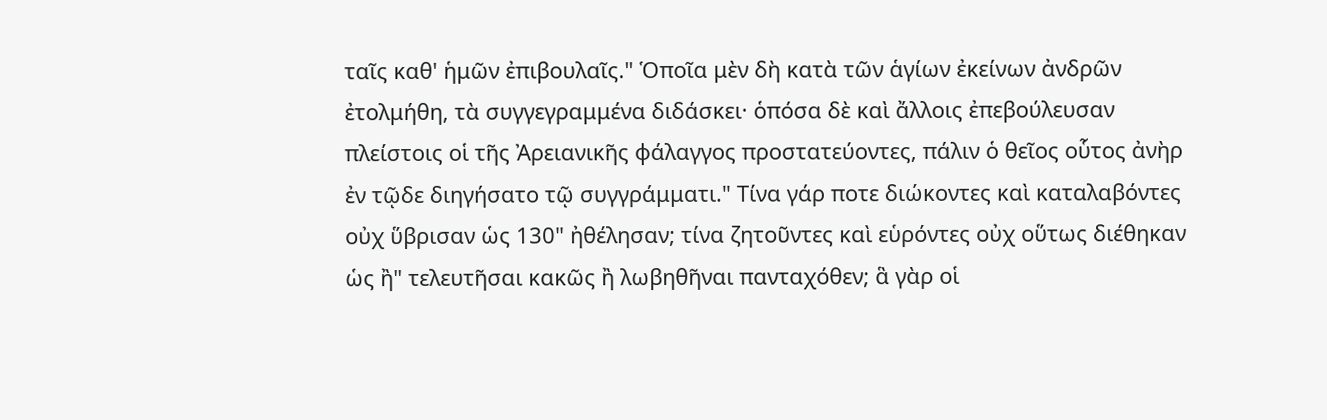ταῖς καθ' ἡμῶν ἐπιβουλαῖς." Ὁποῖα μὲν δὴ κατὰ τῶν ἁγίων ἐκείνων ἀνδρῶν ἐτολμήθη, τὰ συγγεγραμμένα διδάσκει· ὁπόσα δὲ καὶ ἄλλοις ἐπεβούλευσαν πλείστοις οἱ τῆς Ἀρειανικῆς φάλαγγος προστατεύοντες, πάλιν ὁ θεῖος οὗτος ἀνὴρ ἐν τῷδε διηγήσατο τῷ συγγράμματι." Τίνα γάρ ποτε διώκοντες καὶ καταλαβόντες οὐχ ὕβρισαν ὡς 130" ἠθέλησαν; τίνα ζητοῦντες καὶ εὑρόντες οὐχ οὕτως διέθηκαν ὡς ἢ" τελευτῆσαι κακῶς ἢ λωβηθῆναι πανταχόθεν; ἃ γὰρ οἱ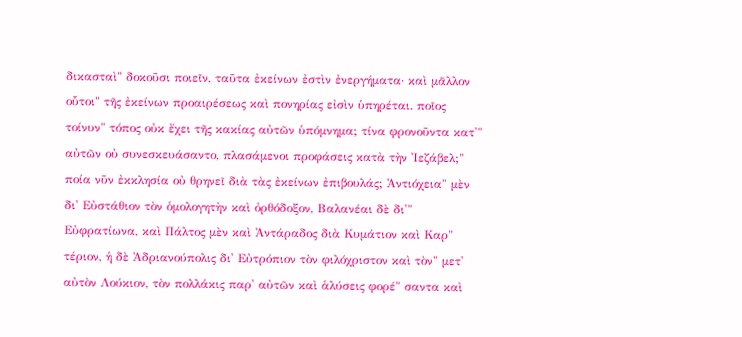δικασταὶ" δοκοῦσι ποιεῖν, ταῦτα ἐκείνων ἐστὶν ἐνεργήματα· καὶ μᾶλλον οὗτοι" τῆς ἐκείνων προαιρέσεως καὶ πονηρίας εἰσὶν ὑπηρέται. ποῖος τοίνυν" τόπος οὐκ ἔχει τῆς κακίας αὐτῶν ὑπόμνημα; τίνα φρονοῦντα κατ'" αὐτῶν οὐ συνεσκευάσαντο, πλασάμενοι προφάσεις κατὰ τὴν Ἰεζάβελ;" ποία νῦν ἐκκλησία οὐ θρηνεῖ διὰ τὰς ἐκείνων ἐπιβουλάς; Ἀντιόχεια" μὲν δι' Εὐστάθιον τὸν ὁμολογητὴν καὶ ὀρθόδοξον, Βαλανέαι δὲ δι'" Εὐφρατίωνα, καὶ Πάλτος μὲν καὶ Ἀντάραδος διὰ Κυμάτιον καὶ Καρ" τέριον, ἡ δὲ Ἀδριανούπολις δι' Εὐτρόπιον τὸν φιλόχριστον καὶ τὸν" μετ' αὐτὸν Λούκιον, τὸν πολλάκις παρ' αὐτῶν καὶ ἁλύσεις φορέ" σαντα καὶ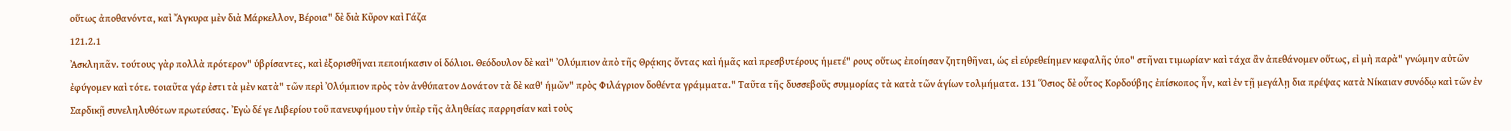οὕτως ἀποθανόντα, καὶ Ἄγκυρα μὲν διὰ Μάρκελλον, Βέροια" δὲ διὰ Κῦρον καὶ Γάζα
121.2.1
Ἀσκληπᾶν. τούτους γὰρ πολλὰ πρότερον" ὑβρίσαντες, καὶ ἐξορισθῆναι πεποιήκασιν οἱ δόλιοι. Θεόδουλον δὲ καὶ" Ὀλύμπιον ἀπὸ τῆς Θρᾴκης ὄντας καὶ ἡμᾶς καὶ πρεσβυτέρους ἡμετέ" ρους οὕτως ἐποίησαν ζητηθῆναι, ὡς εἰ εὑρεθείημεν κεφαλῆς ὑπο" στῆναι τιμωρίαν· καὶ τάχα ἂν ἀπεθάνομεν οὕτως, εἰ μὴ παρὰ" γνώμην αὐτῶν ἐφύγομεν καὶ τότε. τοιαῦτα γάρ ἐστι τὰ μὲν κατὰ" τῶν περὶ Ὀλύμπιον πρὸς τὸν ἀνθύπατον Δονάτον τὰ δὲ καθ' ἡμῶν" πρὸς Φιλάγριον δοθέντα γράμματα." Ταῦτα τῆς δυσσεβοῦς συμμορίας τὰ κατὰ τῶν ἁγίων τολμήματα. 131 Ὅσιος δὲ οὗτος Κορδούβης ἐπίσκοπος ἦν, καὶ ἐν τῇ μεγάλῃ δια πρέψας κατὰ Νίκαιαν συνόδῳ καὶ τῶν ἐν Σαρδικῇ συνεληλυθότων πρωτεύσας. Ἐγὼ δέ γε Λιβερίου τοῦ πανευφήμου τὴν ὑπὲρ τῆς ἀληθείας παρρησίαν καὶ τοὺς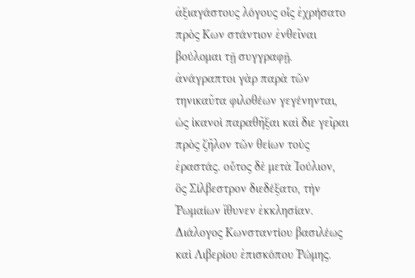ἀξιαγάστους λόγους οἷς ἐχρήσατο πρὸς Κων στάντιον ἐνθεῖναι βούλομαι τῇ συγγραφῇ. ἀνάγραπτοι γὰρ παρὰ τῶν τηνικαῦτα φιλοθέων γεγένηνται, ὡς ἱκανοὶ παραθῆξαι καὶ διε γεῖραι πρὸς ζῆλον τῶν θείων τοὺς ἐραστάς. οὗτος δὲ μετὰ Ἰούλιον, ὃς Σίλβεστρον διεδέξατο, τὴν Ῥωμαίων ἴθυνεν ἐκκλησίαν. Διάλογος Κωνσταντίου βασιλέως καὶ Λιβερίου ἐπισκόπου Ῥώμης.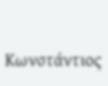Κωνστάντιος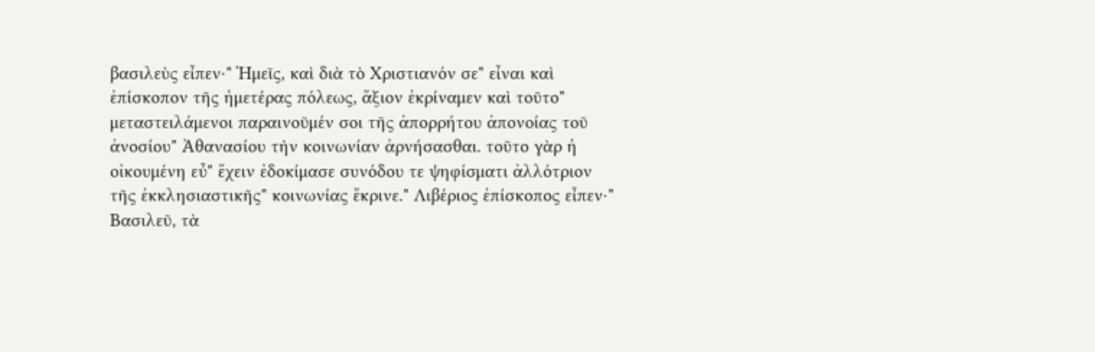βασιλεὺς εἶπεν·" Ἡμεῖς, καὶ διὰ τὸ Χριστιανόν σε" εἶναι καὶ ἐπίσκοπον τῆς ἡμετέρας πόλεως, ἄξιον ἐκρίναμεν καὶ τοῦτο" μεταστειλάμενοι παραινοῦμέν σοι τῆς ἀπορρήτου ἀπονοίας τοῦ ἀνοσίου" Ἀθανασίου τὴν κοινωνίαν ἀρνήσασθαι. τοῦτο γὰρ ἡ οἰκουμένη εὖ" ἔχειν ἐδοκίμασε συνόδου τε ψηφίσματι ἀλλότριον τῆς ἐκκλησιαστικῆς" κοινωνίας ἔκρινε." Λιβέριος ἐπίσκοπος εἶπεν·" Βασιλεῦ, τὰ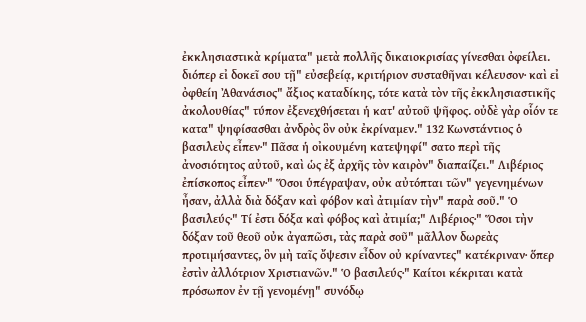ἐκκλησιαστικὰ κρίματα" μετὰ πολλῆς δικαιοκρισίας γίνεσθαι ὀφείλει. διόπερ εἰ δοκεῖ σου τῇ" εὐσεβείᾳ, κριτήριον συσταθῆναι κέλευσον· καὶ εἰ ὀφθείη Ἀθανάσιος" ἄξιος καταδίκης, τότε κατὰ τὸν τῆς ἐκκλησιαστικῆς ἀκολουθίας" τύπον ἐξενεχθήσεται ἡ κατ' αὐτοῦ ψῆφος. οὐδὲ γὰρ οἷόν τε κατα" ψηφίσασθαι ἀνδρὸς ὃν οὐκ ἐκρίναμεν." 132 Κωνστάντιος ὁ βασιλεὺς εἶπεν·" Πᾶσα ἡ οἰκουμένη κατεψηφί" σατο περὶ τῆς ἀνοσιότητος αὐτοῦ, καὶ ὡς ἐξ ἀρχῆς τὸν καιρὸν" διαπαίζει." Λιβέριος ἐπίσκοπος εἶπεν·" Ὅσοι ὑπέγραψαν, οὐκ αὐτόπται τῶν" γεγενημένων ἦσαν, ἀλλὰ διὰ δόξαν καὶ φόβον καὶ ἀτιμίαν τὴν" παρὰ σοῦ." Ὁ βασιλεύς·" Τί ἐστι δόξα καὶ φόβος καὶ ἀτιμία;" Λιβέριος·" Ὅσοι τὴν δόξαν τοῦ θεοῦ οὐκ ἀγαπῶσι, τὰς παρὰ σοῦ" μᾶλλον δωρεὰς προτιμήσαντες, ὃν μὴ ταῖς ὄψεσιν εἶδον οὐ κρίναντες" κατέκριναν· ὅπερ ἐστὶν ἀλλότριον Χριστιανῶν." Ὁ βασιλεύς·" Καίτοι κέκριται κατὰ πρόσωπον ἐν τῇ γενομένῃ" συνόδῳ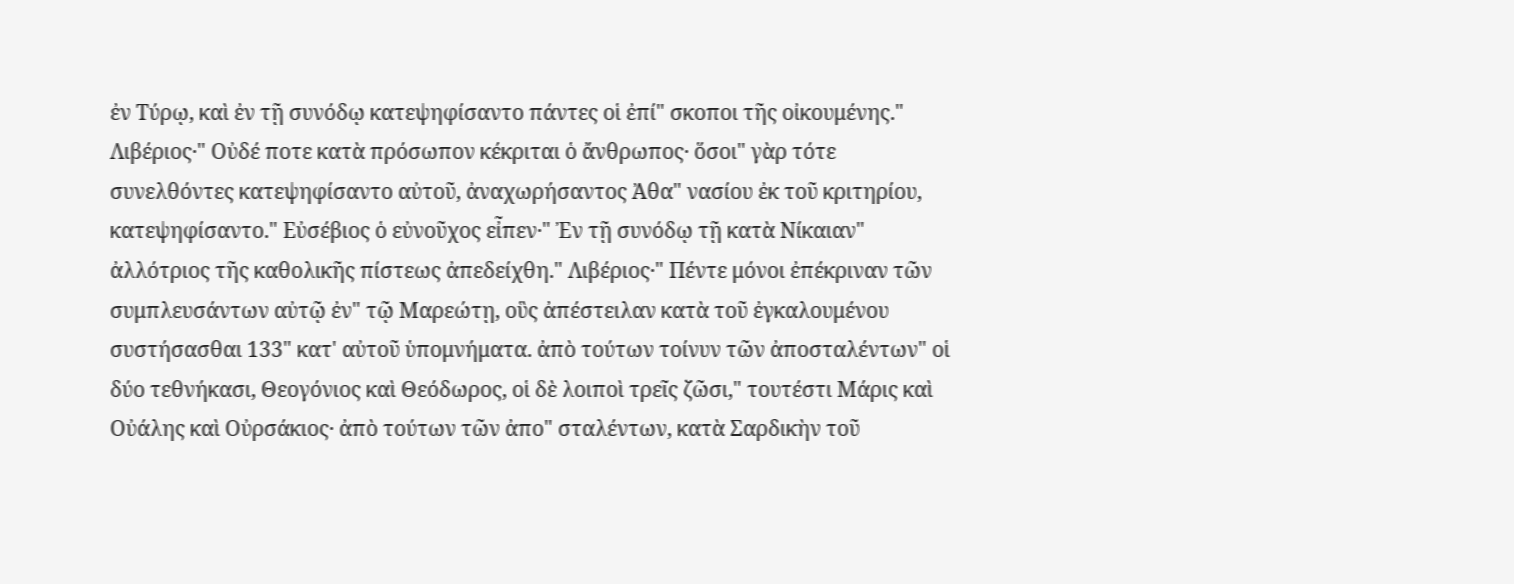ἐν Τύρῳ, καὶ ἐν τῇ συνόδῳ κατεψηφίσαντο πάντες οἱ ἐπί" σκοποι τῆς οἰκουμένης." Λιβέριος·" Οὐδέ ποτε κατὰ πρόσωπον κέκριται ὁ ἄνθρωπος· ὅσοι" γὰρ τότε συνελθόντες κατεψηφίσαντο αὐτοῦ, ἀναχωρήσαντος Ἀθα" νασίου ἐκ τοῦ κριτηρίου, κατεψηφίσαντο." Εὐσέβιος ὁ εὐνοῦχος εἶπεν·" Ἐν τῇ συνόδῳ τῇ κατὰ Νίκαιαν" ἀλλότριος τῆς καθολικῆς πίστεως ἀπεδείχθη." Λιβέριος·" Πέντε μόνοι ἐπέκριναν τῶν συμπλευσάντων αὐτῷ ἐν" τῷ Μαρεώτῃ, οὓς ἀπέστειλαν κατὰ τοῦ ἐγκαλουμένου συστήσασθαι 133" κατ' αὐτοῦ ὑπομνήματα. ἀπὸ τούτων τοίνυν τῶν ἀποσταλέντων" οἱ δύο τεθνήκασι, Θεογόνιος καὶ Θεόδωρος, οἱ δὲ λοιποὶ τρεῖς ζῶσι," τουτέστι Μάρις καὶ Οὐάλης καὶ Οὐρσάκιος· ἀπὸ τούτων τῶν ἀπο" σταλέντων, κατὰ Σαρδικὴν τοῦ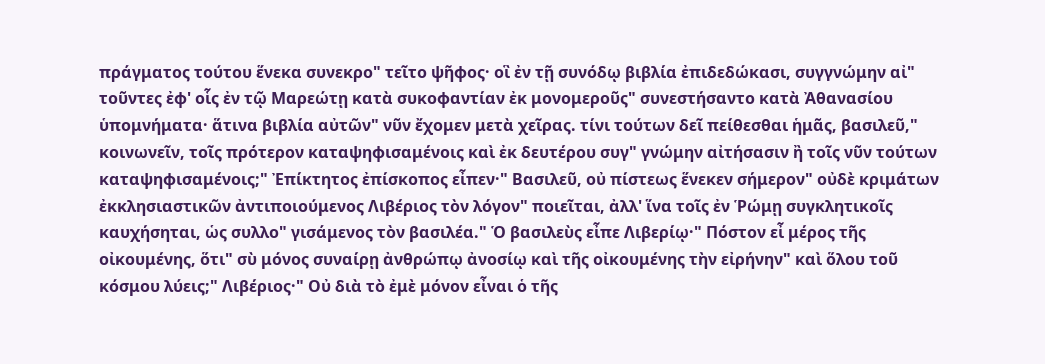πράγματος τούτου ἕνεκα συνεκρο" τεῖτο ψῆφος· οἳ ἐν τῇ συνόδῳ βιβλία ἐπιδεδώκασι, συγγνώμην αἰ" τοῦντες ἐφ' οἷς ἐν τῷ Μαρεώτῃ κατὰ συκοφαντίαν ἐκ μονομεροῦς" συνεστήσαντο κατὰ Ἀθανασίου ὑπομνήματα· ἅτινα βιβλία αὐτῶν" νῦν ἔχομεν μετὰ χεῖρας. τίνι τούτων δεῖ πείθεσθαι ἡμᾶς, βασιλεῦ," κοινωνεῖν, τοῖς πρότερον καταψηφισαμένοις καὶ ἐκ δευτέρου συγ" γνώμην αἰτήσασιν ἢ τοῖς νῦν τούτων καταψηφισαμένοις;" Ἐπίκτητος ἐπίσκοπος εἶπεν·" Βασιλεῦ, οὐ πίστεως ἕνεκεν σήμερον" οὐδὲ κριμάτων ἐκκλησιαστικῶν ἀντιποιούμενος Λιβέριος τὸν λόγον" ποιεῖται, ἀλλ' ἵνα τοῖς ἐν Ῥώμῃ συγκλητικοῖς καυχήσηται, ὡς συλλο" γισάμενος τὸν βασιλέα." Ὁ βασιλεὺς εἶπε Λιβερίῳ·" Πόστον εἶ μέρος τῆς οἰκουμένης, ὅτι" σὺ μόνος συναίρῃ ἀνθρώπῳ ἀνοσίῳ καὶ τῆς οἰκουμένης τὴν εἰρήνην" καὶ ὅλου τοῦ κόσμου λύεις;" Λιβέριος·" Οὐ διὰ τὸ ἐμὲ μόνον εἶναι ὁ τῆς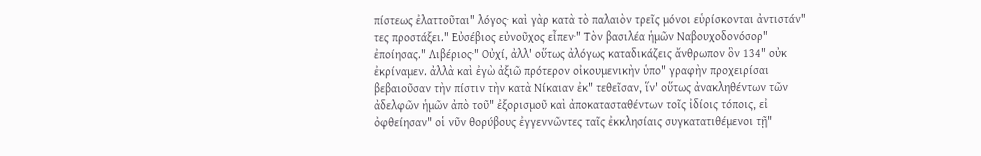πίστεως ἐλαττοῦται" λόγος· καὶ γὰρ κατὰ τὸ παλαιὸν τρεῖς μόνοι εὑρίσκονται ἀντιστάν" τες προστάξει." Εὐσέβιος εὐνοῦχος εἶπεν·" Τὸν βασιλέα ἡμῶν Ναβουχοδονόσορ" ἐποίησας." Λιβέριος·" Οὐχί, ἀλλ' οὕτως ἀλόγως καταδικάζεις ἄνθρωπον ὃν 134" οὐκ ἐκρίναμεν. ἀλλὰ καὶ ἐγὼ ἀξιῶ πρότερον οἰκουμενικὴν ὑπο" γραφὴν προχειρίσαι βεβαιοῦσαν τὴν πίστιν τὴν κατὰ Νίκαιαν ἐκ" τεθεῖσαν, ἵν' οὕτως ἀνακληθέντων τῶν ἀδελφῶν ἡμῶν ἀπὸ τοῦ" ἐξορισμοῦ καὶ ἀποκατασταθέντων τοῖς ἰδίοις τόποις, εἰ ὀφθείησαν" οἱ νῦν θορύβους ἐγγεννῶντες ταῖς ἐκκλησίαις συγκατατιθέμενοι τῇ"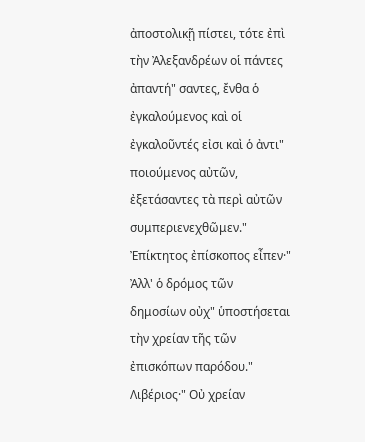ἀποστολικῇ πίστει, τότε ἐπὶ τὴν Ἀλεξανδρέων οἱ πάντες ἀπαντή" σαντες, ἔνθα ὁ ἐγκαλούμενος καὶ οἱ ἐγκαλοῦντές εἰσι καὶ ὁ ἀντι" ποιούμενος αὐτῶν, ἐξετάσαντες τὰ περὶ αὐτῶν συμπεριενεχθῶμεν." Ἐπίκτητος ἐπίσκοπος εἶπεν·" Ἀλλ' ὁ δρόμος τῶν δημοσίων οὐχ" ὑποστήσεται τὴν χρείαν τῆς τῶν ἐπισκόπων παρόδου." Λιβέριος·" Οὐ χρείαν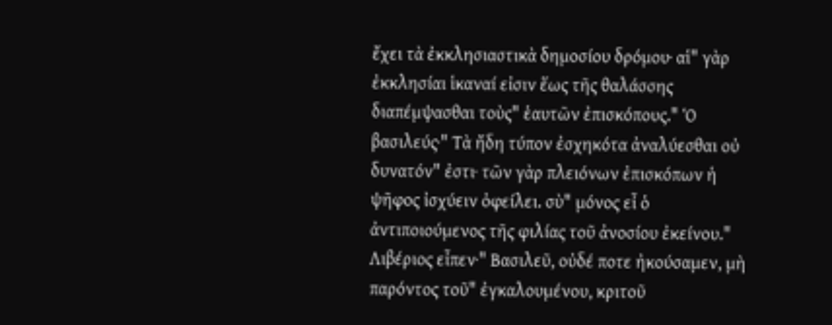ἔχει τὰ ἐκκλησιαστικὰ δημοσίου δρόμου· αἱ" γὰρ ἐκκλησίαι ἱκαναί εἰσιν ἕως τῆς θαλάσσης διαπέμψασθαι τοὺς" ἑαυτῶν ἐπισκόπους." Ὁ βασιλεύς·" Τὰ ἤδη τύπον ἐσχηκότα ἀναλύεσθαι οὐ δυνατόν" ἐστι· τῶν γὰρ πλειόνων ἐπισκόπων ἡ ψῆφος ἰσχύειν ὀφείλει. σὺ" μόνος εἶ ὁ ἀντιποιούμενος τῆς φιλίας τοῦ ἀνοσίου ἐκείνου." Λιβέριος εἶπεν·" Βασιλεῦ, οὐδέ ποτε ἠκούσαμεν, μὴ παρόντος τοῦ" ἐγκαλουμένου, κριτοῦ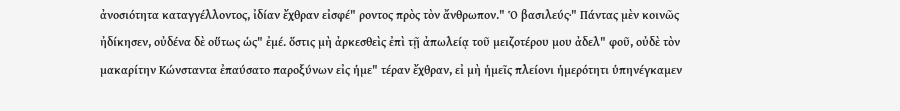ἀνοσιότητα καταγγέλλοντος, ἰδίαν ἔχθραν εἰσφέ" ροντος πρὸς τὸν ἄνθρωπον." Ὁ βασιλεύς·" Πάντας μὲν κοινῶς ἠδίκησεν, οὐδένα δὲ οὕτως ὡς" ἐμέ. ὅστις μὴ ἀρκεσθεὶς ἐπὶ τῇ ἀπωλείᾳ τοῦ μειζοτέρου μου ἀδελ" φοῦ, οὐδὲ τὸν μακαρίτην Κώνσταντα ἐπαύσατο παροξύνων εἰς ἡμε" τέραν ἔχθραν, εἰ μὴ ἡμεῖς πλείονι ἡμερότητι ὑπηνέγκαμεν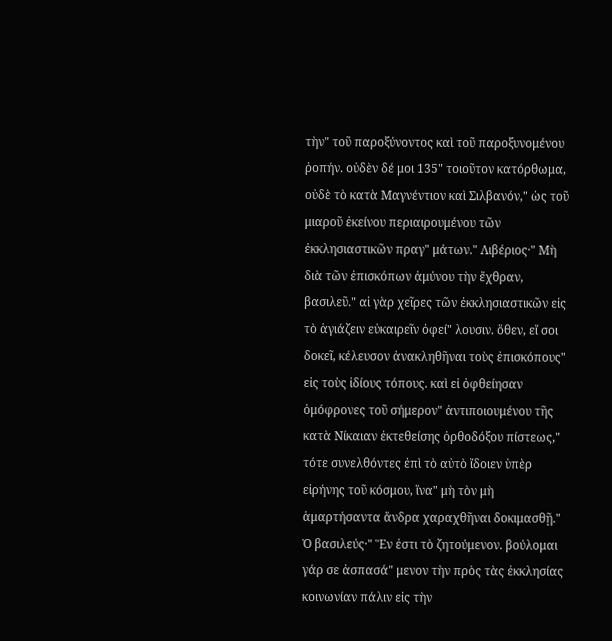τὴν" τοῦ παροξύνοντος καὶ τοῦ παροξυνομένου ῥοπήν. οὐδὲν δέ μοι 135" τοιοῦτον κατόρθωμα, οὐδὲ τὸ κατὰ Μαγνέντιον καὶ Σιλβανόν," ὡς τοῦ μιαροῦ ἐκείνου περιαιρουμένου τῶν ἐκκλησιαστικῶν πραγ" μάτων." Λιβέριος·" Μὴ διὰ τῶν ἐπισκόπων ἀμύνου τὴν ἔχθραν, βασιλεῦ." αἱ γὰρ χεῖρες τῶν ἐκκλησιαστικῶν εἰς τὸ ἁγιάζειν εὐκαιρεῖν ὀφεί" λουσιν. ὅθεν, εἴ σοι δοκεῖ, κέλευσον ἀνακληθῆναι τοὺς ἐπισκόπους" εἰς τοὺς ἰδίους τόπους. καὶ εἰ ὀφθείησαν ὁμόφρονες τοῦ σήμερον" ἀντιποιουμένου τῆς κατὰ Νίκαιαν ἐκτεθείσης ὀρθοδόξου πίστεως," τότε συνελθόντες ἐπὶ τὸ αὐτὸ ἴδοιεν ὑπὲρ εἰρήνης τοῦ κόσμου, ἵνα" μὴ τὸν μὴ ἁμαρτήσαντα ἄνδρα χαραχθῆναι δοκιμασθῇ." Ὁ βασιλεύς·" Ἕν ἐστι τὸ ζητούμενον. βούλομαι γάρ σε ἀσπασά" μενον τὴν πρὸς τὰς ἐκκλησίας κοινωνίαν πάλιν εἰς τὴν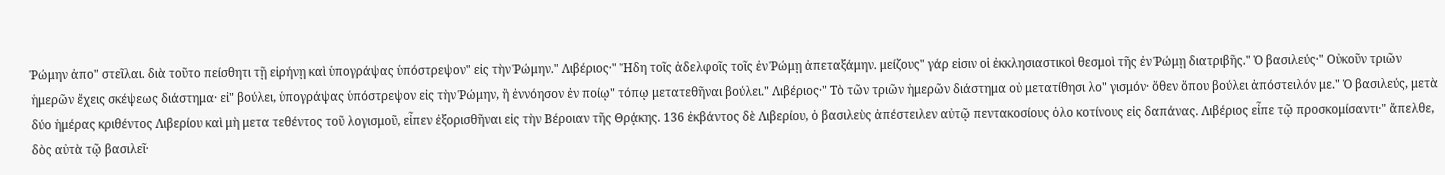Ῥώμην ἀπο" στεῖλαι. διὰ τοῦτο πείσθητι τῇ εἰρήνῃ καὶ ὑπογράψας ὑπόστρεψον" εἰς τὴν Ῥώμην." Λιβέριος·" Ἤδη τοῖς ἀδελφοῖς τοῖς ἐν Ῥώμῃ ἀπεταξάμην. μείζους" γάρ εἰσιν οἱ ἐκκλησιαστικοὶ θεσμοὶ τῆς ἐν Ῥώμῃ διατριβῆς." Ὁ βασιλεύς·" Οὐκοῦν τριῶν ἡμερῶν ἔχεις σκέψεως διάστημα· εἰ" βούλει, ὑπογράψας ὑπόστρεψον εἰς τὴν Ῥώμην, ἢ ἐννόησον ἐν ποίῳ" τόπῳ μετατεθῆναι βούλει." Λιβέριος·" Τὸ τῶν τριῶν ἡμερῶν διάστημα οὐ μετατίθησι λο" γισμόν· ὅθεν ὅπου βούλει ἀπόστειλόν με." Ὁ βασιλεύς, μετὰ δύο ἡμέρας κριθέντος Λιβερίου καὶ μὴ μετα τεθέντος τοῦ λογισμοῦ, εἶπεν ἐξορισθῆναι εἰς τὴν Βέροιαν τῆς Θρᾴκης. 136 ἐκβάντος δὲ Λιβερίου, ὁ βασιλεὺς ἀπέστειλεν αὐτῷ πεντακοσίους ὁλο κοτίνους εἰς δαπάνας. Λιβέριος εἶπε τῷ προσκομίσαντι·" ἄπελθε, δὸς αὐτὰ τῷ βασιλεῖ·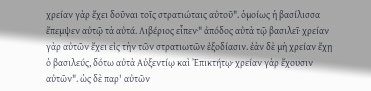χρείαν γὰρ ἔχει δοῦναι τοῖς στρατιώταις αὐτοῦ". ὁμοίως ἡ βασίλισσα ἔπεμψεν αὐτῷ τὰ αὐτά. Λιβέριος εἶπεν·" ἀπόδος αὐτὰ τῷ βασιλεῖ· χρείαν γὰρ αὐτῶν ἔχει εἰς τὴν τῶν στρατιωτῶν ἐξοδίασιν. ἐὰν δὲ μὴ χρείαν ἔχῃ ὁ βασιλεύς, δότω αὐτὰ Αὐξεντίῳ καὶ Ἐπικτήτῳ· χρείαν γὰρ ἔχουσιν αὐτῶν". ὡς δὲ παρ' αὐτῶν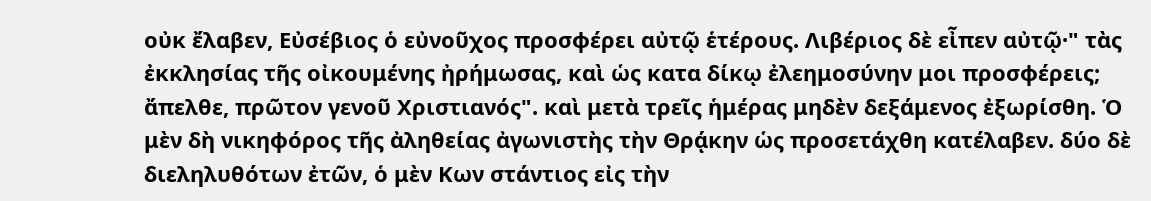οὐκ ἔλαβεν, Εὐσέβιος ὁ εὐνοῦχος προσφέρει αὐτῷ ἑτέρους. Λιβέριος δὲ εἶπεν αὐτῷ·" τὰς ἐκκλησίας τῆς οἰκουμένης ἠρήμωσας, καὶ ὡς κατα δίκῳ ἐλεημοσύνην μοι προσφέρεις; ἄπελθε, πρῶτον γενοῦ Χριστιανός". καὶ μετὰ τρεῖς ἡμέρας μηδὲν δεξάμενος ἐξωρίσθη. Ὁ μὲν δὴ νικηφόρος τῆς ἀληθείας ἀγωνιστὴς τὴν Θρᾴκην ὡς προσετάχθη κατέλαβεν. δύο δὲ διεληλυθότων ἐτῶν, ὁ μὲν Κων στάντιος εἰς τὴν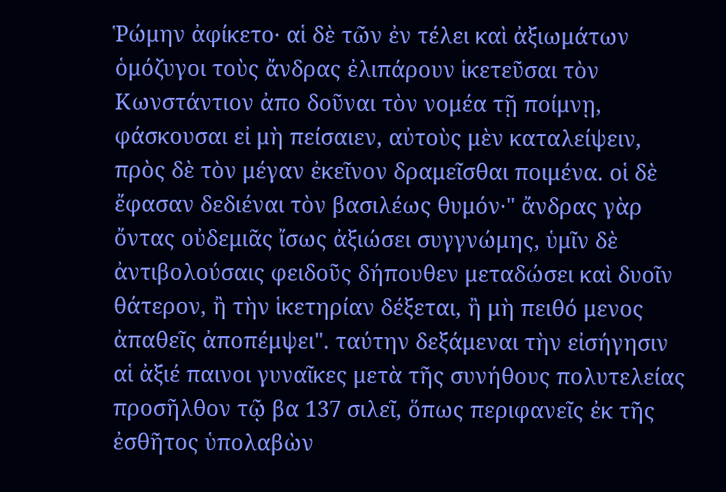Ῥώμην ἀφίκετο· αἱ δὲ τῶν ἐν τέλει καὶ ἀξιωμάτων ὁμόζυγοι τοὺς ἄνδρας ἐλιπάρουν ἱκετεῦσαι τὸν Κωνστάντιον ἀπο δοῦναι τὸν νομέα τῇ ποίμνῃ, φάσκουσαι εἰ μὴ πείσαιεν, αὐτοὺς μὲν καταλείψειν, πρὸς δὲ τὸν μέγαν ἐκεῖνον δραμεῖσθαι ποιμένα. οἱ δὲ ἔφασαν δεδιέναι τὸν βασιλέως θυμόν·" ἄνδρας γὰρ ὄντας οὐδεμιᾶς ἴσως ἀξιώσει συγγνώμης, ὑμῖν δὲ ἀντιβολούσαις φειδοῦς δήπουθεν μεταδώσει καὶ δυοῖν θάτερον, ἢ τὴν ἱκετηρίαν δέξεται, ἢ μὴ πειθό μενος ἀπαθεῖς ἀποπέμψει". ταύτην δεξάμεναι τὴν εἰσήγησιν αἱ ἀξιέ παινοι γυναῖκες μετὰ τῆς συνήθους πολυτελείας προσῆλθον τῷ βα 137 σιλεῖ, ὅπως περιφανεῖς ἐκ τῆς ἐσθῆτος ὑπολαβὼν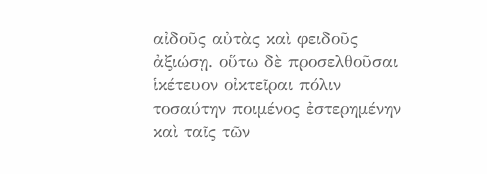αἰδοῦς αὐτὰς καὶ φειδοῦς ἀξιώσῃ. οὕτω δὲ προσελθοῦσαι ἱκέτευον οἰκτεῖραι πόλιν τοσαύτην ποιμένος ἐστερημένην καὶ ταῖς τῶν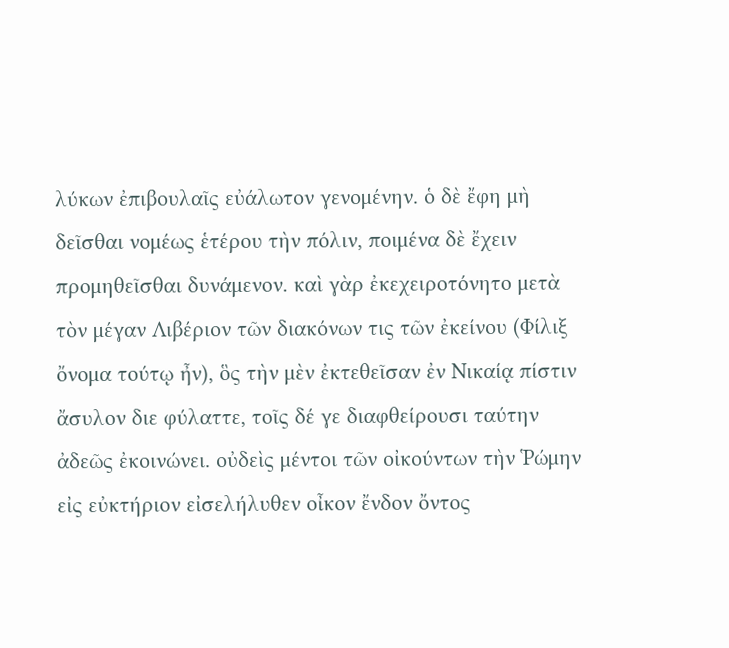λύκων ἐπιβουλαῖς εὐάλωτον γενομένην. ὁ δὲ ἔφη μὴ δεῖσθαι νομέως ἑτέρου τὴν πόλιν, ποιμένα δὲ ἔχειν προμηθεῖσθαι δυνάμενον. καὶ γὰρ ἐκεχειροτόνητο μετὰ τὸν μέγαν Λιβέριον τῶν διακόνων τις τῶν ἐκείνου (Φίλιξ ὄνομα τούτῳ ἦν), ὃς τὴν μὲν ἐκτεθεῖσαν ἐν Νικαίᾳ πίστιν ἄσυλον διε φύλαττε, τοῖς δέ γε διαφθείρουσι ταύτην ἀδεῶς ἐκοινώνει. οὐδεὶς μέντοι τῶν οἰκούντων τὴν Ῥώμην εἰς εὐκτήριον εἰσελήλυθεν οἶκον ἔνδον ὄντος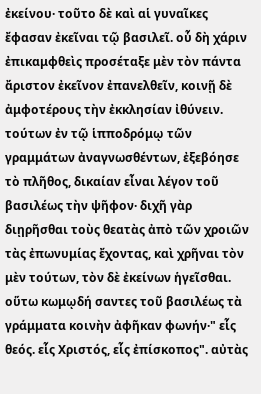ἐκείνου· τοῦτο δὲ καὶ αἱ γυναῖκες ἔφασαν ἐκεῖναι τῷ βασιλεῖ. οὗ δὴ χάριν ἐπικαμφθεὶς προσέταξε μὲν τὸν πάντα ἄριστον ἐκεῖνον ἐπανελθεῖν, κοινῇ δὲ ἀμφοτέρους τὴν ἐκκλησίαν ἰθύνειν. τούτων ἐν τῷ ἱπποδρόμῳ τῶν γραμμάτων ἀναγνωσθέντων, ἐξεβόησε τὸ πλῆθος, δικαίαν εἶναι λέγον τοῦ βασιλέως τὴν ψῆφον· διχῆ γὰρ διῃρῆσθαι τοὺς θεατὰς ἀπὸ τῶν χροιῶν τὰς ἐπωνυμίας ἔχοντας, καὶ χρῆναι τὸν μὲν τούτων, τὸν δὲ ἐκείνων ἡγεῖσθαι. οὕτω κωμῳδή σαντες τοῦ βασιλέως τὰ γράμματα κοινὴν ἀφῆκαν φωνήν·" εἷς θεός. εἷς Χριστός, εἷς ἐπίσκοπος". αὐτὰς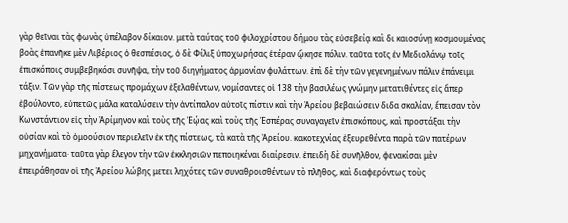γὰρ θεῖναι τὰς φωνὰς ὑπέλαβον δίκαιον. μετὰ ταύτας τοῦ φιλοχρίστου δήμου τὰς εὐσεβείᾳ καὶ δι καιοσύνῃ κοσμουμένας βοὰς ἐπανῆκε μὲν Λιβέριος ὁ θεσπέσιος, ὁ δὲ Φίλιξ ὑποχωρήσας ἑτέραν ᾤκησε πόλιν. ταῦτα τοῖς ἐν Μεδιολάνῳ τοῖς ἐπισκόποις συμβεβηκόσι συνῆψα, τὴν τοῦ διηγήματος ἁρμονίαν φυλάττων. ἐπὶ δὲ τὴν τῶν γεγενημένων πάλιν ἐπάνειμι τάξιν. Τῶν γὰρ τῆς πίστεως προμάχων ἐξελαθέντων, νομίσαντες οἱ 138 τὴν βασιλέως γνώμην μετατιθέντες εἰς ἅπερ ἐβούλοντο, εὐπετῶς μάλα καταλύσειν τὴν ἀντίπαλον αὐτοῖς πίστιν καὶ τὴν Ἀρείου βεβαιώσειν διδα σκαλίαν, ἔπεισαν τὸν Κωνστάντιον εἰς τὴν Ἀρίμηνον καὶ τοὺς τῆς Ἑῴας καὶ τοὺς τῆς Ἑσπέρας συναγαγεῖν ἐπισκόπους, καὶ προστάξαι τὴν οὐσίαν καὶ τὸ ὁμοούσιον περιελεῖν ἐκ τῆς πίστεως, τὰ κατὰ τῆς Ἀρείου. κακοτεχνίας ἐξευρεθέντα παρὰ τῶν πατέρων μηχανήματα· ταῦτα γὰρ ἔλεγον τὴν τῶν ἐκκλησιῶν πεποιηκέναι διαίρεσιν. ἐπειδὴ δὲ συνῆλθον, φενακίσαι μὲν ἐπειράθησαν οἱ τῆς Ἀρείου λώβης μετει ληχότες τῶν συναθροισθέντων τὸ πλῆθος, καὶ διαφερόντως τοὺς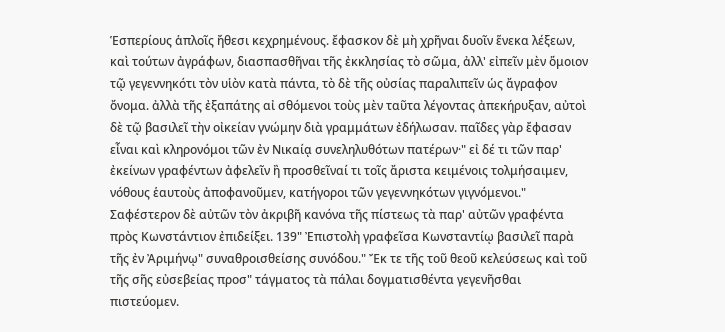Ἑσπερίους ἁπλοῖς ἤθεσι κεχρημένους. ἔφασκον δὲ μὴ χρῆναι δυοῖν ἕνεκα λέξεων, καὶ τούτων ἀγράφων, διασπασθῆναι τῆς ἐκκλησίας τὸ σῶμα, ἀλλ' εἰπεῖν μὲν ὅμοιον τῷ γεγεννηκότι τὸν υἱὸν κατὰ πάντα, τὸ δὲ τῆς οὐσίας παραλιπεῖν ὡς ἄγραφον ὄνομα. ἀλλὰ τῆς ἐξαπάτης αἰ σθόμενοι τοὺς μὲν ταῦτα λέγοντας ἀπεκήρυξαν, αὐτοὶ δὲ τῷ βασιλεῖ τὴν οἰκείαν γνώμην διὰ γραμμάτων ἐδήλωσαν. παῖδες γὰρ ἔφασαν εἶναι καὶ κληρονόμοι τῶν ἐν Νικαίᾳ συνεληλυθότων πατέρων·" εἰ δέ τι τῶν παρ' ἐκείνων γραφέντων ἀφελεῖν ἢ προσθεῖναί τι τοῖς ἄριστα κειμένοις τολμήσαιμεν, νόθους ἑαυτοὺς ἀποφανοῦμεν, κατήγοροι τῶν γεγεννηκότων γιγνόμενοι." Σαφέστερον δὲ αὐτῶν τὸν ἀκριβῆ κανόνα τῆς πίστεως τὰ παρ' αὐτῶν γραφέντα πρὸς Κωνστάντιον ἐπιδείξει. 139" Ἐπιστολὴ γραφεῖσα Κωνσταντίῳ βασιλεῖ παρὰ τῆς ἐν Ἀριμήνῳ" συναθροισθείσης συνόδου." Ἔκ τε τῆς τοῦ θεοῦ κελεύσεως καὶ τοῦ τῆς σῆς εὐσεβείας προσ" τάγματος τὰ πάλαι δογματισθέντα γεγενῆσθαι πιστεύομεν.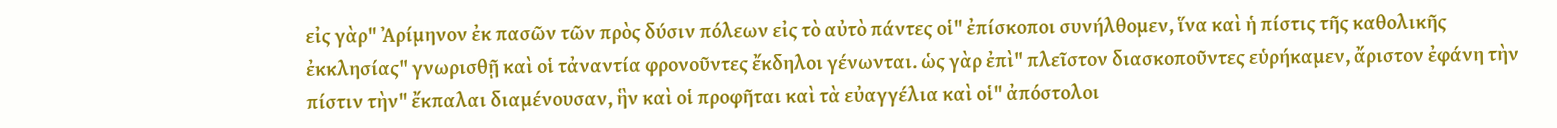εἰς γὰρ" Ἀρίμηνον ἐκ πασῶν τῶν πρὸς δύσιν πόλεων εἰς τὸ αὐτὸ πάντες οἱ" ἐπίσκοποι συνήλθομεν, ἵνα καὶ ἡ πίστις τῆς καθολικῆς ἐκκλησίας" γνωρισθῇ καὶ οἱ τἀναντία φρονοῦντες ἔκδηλοι γένωνται. ὡς γὰρ ἐπὶ" πλεῖστον διασκοποῦντες εὑρήκαμεν, ἄριστον ἐφάνη τὴν πίστιν τὴν" ἔκπαλαι διαμένουσαν, ἣν καὶ οἱ προφῆται καὶ τὰ εὐαγγέλια καὶ οἱ" ἀπόστολοι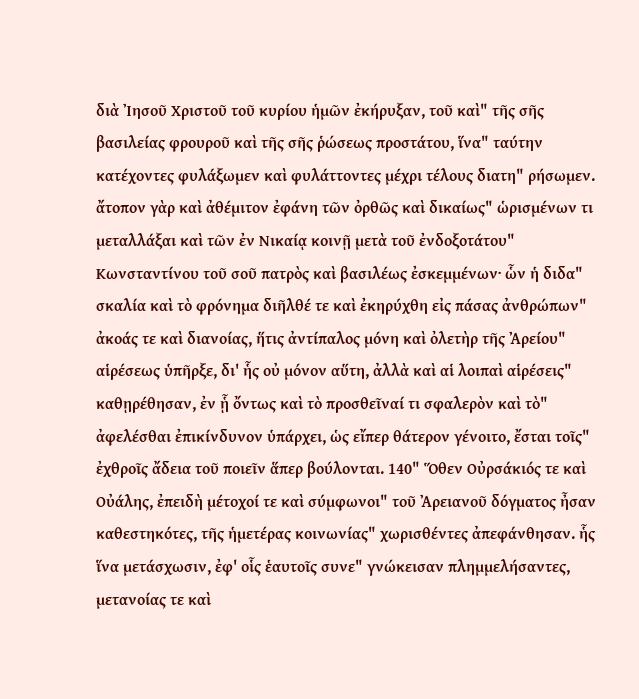διὰ Ἰησοῦ Χριστοῦ τοῦ κυρίου ἡμῶν ἐκήρυξαν, τοῦ καὶ" τῆς σῆς βασιλείας φρουροῦ καὶ τῆς σῆς ῥώσεως προστάτου, ἵνα" ταύτην κατέχοντες φυλάξωμεν καὶ φυλάττοντες μέχρι τέλους διατη" ρήσωμεν. ἄτοπον γὰρ καὶ ἀθέμιτον ἐφάνη τῶν ὀρθῶς καὶ δικαίως" ὡρισμένων τι μεταλλάξαι καὶ τῶν ἐν Νικαίᾳ κοινῇ μετὰ τοῦ ἐνδοξοτάτου" Κωνσταντίνου τοῦ σοῦ πατρὸς καὶ βασιλέως ἐσκεμμένων· ὧν ἡ διδα" σκαλία καὶ τὸ φρόνημα διῆλθέ τε καὶ ἐκηρύχθη εἰς πάσας ἀνθρώπων" ἀκοάς τε καὶ διανοίας, ἥτις ἀντίπαλος μόνη καὶ ὀλετὴρ τῆς Ἀρείου" αἱρέσεως ὑπῆρξε, δι' ἧς οὐ μόνον αὕτη, ἀλλὰ καὶ αἱ λοιπαὶ αἱρέσεις" καθῃρέθησαν, ἐν ᾗ ὄντως καὶ τὸ προσθεῖναί τι σφαλερὸν καὶ τὸ" ἀφελέσθαι ἐπικίνδυνον ὑπάρχει, ὡς εἴπερ θάτερον γένοιτο, ἔσται τοῖς" ἐχθροῖς ἄδεια τοῦ ποιεῖν ἅπερ βούλονται. 140" Ὅθεν Οὐρσάκιός τε καὶ Οὐάλης, ἐπειδὴ μέτοχοί τε καὶ σύμφωνοι" τοῦ Ἀρειανοῦ δόγματος ἦσαν καθεστηκότες, τῆς ἡμετέρας κοινωνίας" χωρισθέντες ἀπεφάνθησαν. ἧς ἵνα μετάσχωσιν, ἐφ' οἷς ἑαυτοῖς συνε" γνώκεισαν πλημμελήσαντες, μετανοίας τε καὶ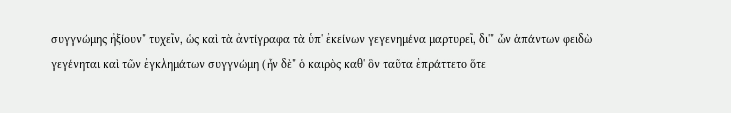συγγνώμης ἠξίουν" τυχεῖν, ὡς καὶ τὰ ἀντίγραφα τὰ ὑπ' ἐκείνων γεγενημένα μαρτυρεῖ, δι'" ὧν ἁπάντων φειδὼ γεγένηται καὶ τῶν ἐγκλημάτων συγγνώμη (ἦν δὲ" ὁ καιρὸς καθ' ὃν ταῦτα ἐπράττετο ὅτε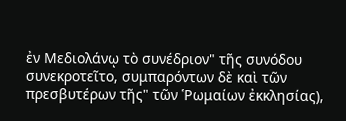ἐν Μεδιολάνῳ τὸ συνέδριον" τῆς συνόδου συνεκροτεῖτο, συμπαρόντων δὲ καὶ τῶν πρεσβυτέρων τῆς" τῶν Ῥωμαίων ἐκκλησίας),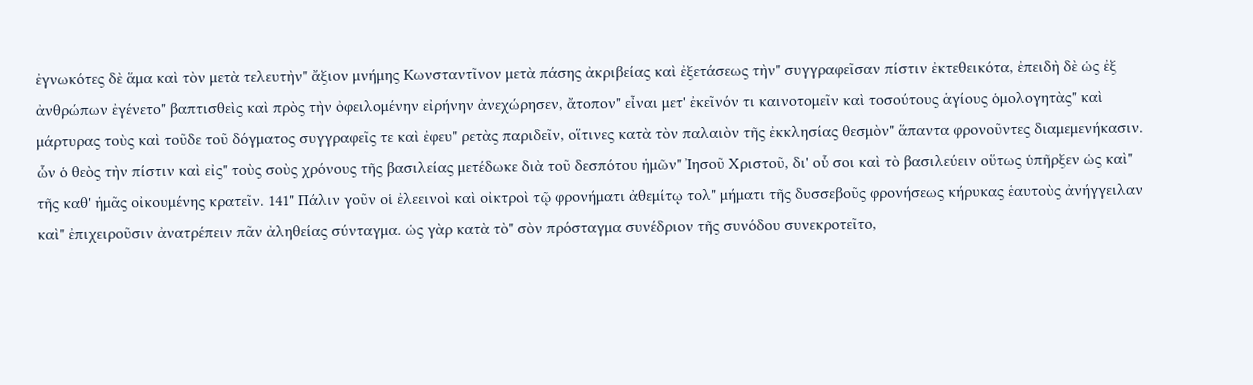ἐγνωκότες δὲ ἅμα καὶ τὸν μετὰ τελευτὴν" ἄξιον μνήμης Κωνσταντῖνον μετὰ πάσης ἀκριβείας καὶ ἐξετάσεως τὴν" συγγραφεῖσαν πίστιν ἐκτεθεικότα, ἐπειδὴ δὲ ὡς ἐξ ἀνθρώπων ἐγένετο" βαπτισθεὶς καὶ πρὸς τὴν ὀφειλομένην εἰρήνην ἀνεχώρησεν, ἄτοπον" εἶναι μετ' ἐκεῖνόν τι καινοτομεῖν καὶ τοσούτους ἁγίους ὁμολογητὰς" καὶ μάρτυρας τοὺς καὶ τοῦδε τοῦ δόγματος συγγραφεῖς τε καὶ ἐφευ" ρετὰς παριδεῖν, οἵτινες κατὰ τὸν παλαιὸν τῆς ἐκκλησίας θεσμὸν" ἅπαντα φρονοῦντες διαμεμενήκασιν. ὧν ὁ θεὸς τὴν πίστιν καὶ εἰς" τοὺς σοὺς χρόνους τῆς βασιλείας μετέδωκε διὰ τοῦ δεσπότου ἡμῶν" Ἰησοῦ Χριστοῦ, δι' οὗ σοι καὶ τὸ βασιλεύειν οὕτως ὑπῆρξεν ὡς καὶ" τῆς καθ' ἡμᾶς οἰκουμένης κρατεῖν. 141" Πάλιν γοῦν οἱ ἐλεεινοὶ καὶ οἰκτροὶ τῷ φρονήματι ἀθεμίτῳ τολ" μήματι τῆς δυσσεβοῦς φρονήσεως κήρυκας ἑαυτοὺς ἀνήγγειλαν καὶ" ἐπιχειροῦσιν ἀνατρέπειν πᾶν ἀληθείας σύνταγμα. ὡς γὰρ κατὰ τὸ" σὸν πρόσταγμα συνέδριον τῆς συνόδου συνεκροτεῖτο,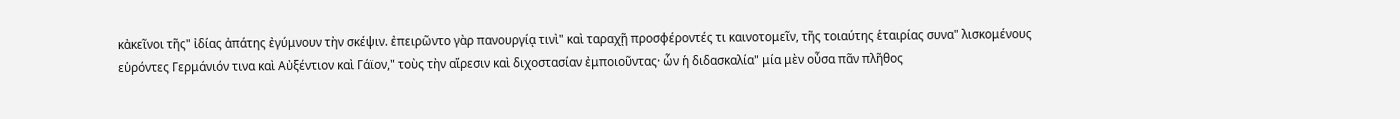κἀκεῖνοι τῆς" ἰδίας ἀπάτης ἐγύμνουν τὴν σκέψιν. ἐπειρῶντο γὰρ πανουργίᾳ τινὶ" καὶ ταραχῇ προσφέροντές τι καινοτομεῖν, τῆς τοιαύτης ἑταιρίας συνα" λισκομένους εὑρόντες Γερμάνιόν τινα καὶ Αὐξέντιον καὶ Γάϊον," τοὺς τὴν αἵρεσιν καὶ διχοστασίαν ἐμποιοῦντας· ὧν ἡ διδασκαλία" μία μὲν οὖσα πᾶν πλῆθος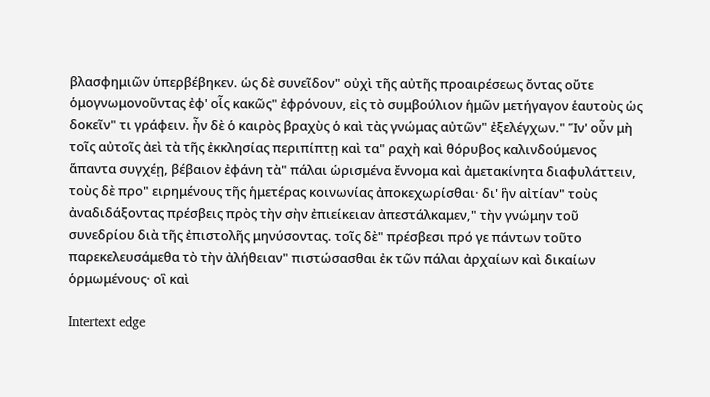βλασφημιῶν ὑπερβέβηκεν. ὡς δὲ συνεῖδον" οὐχὶ τῆς αὐτῆς προαιρέσεως ὄντας οὔτε ὁμογνωμονοῦντας ἐφ' οἷς κακῶς" ἐφρόνουν, εἰς τὸ συμβούλιον ἡμῶν μετήγαγον ἑαυτοὺς ὡς δοκεῖν" τι γράφειν. ἦν δὲ ὁ καιρὸς βραχὺς ὁ καὶ τὰς γνώμας αὐτῶν" ἐξελέγχων." Ἵν' οὖν μὴ τοῖς αὐτοῖς ἀεὶ τὰ τῆς ἐκκλησίας περιπίπτῃ καὶ τα" ραχὴ καὶ θόρυβος καλινδούμενος ἅπαντα συγχέῃ, βέβαιον ἐφάνη τὰ" πάλαι ὡρισμένα ἔννομα καὶ ἀμετακίνητα διαφυλάττειν, τοὺς δὲ προ" ειρημένους τῆς ἡμετέρας κοινωνίας ἀποκεχωρίσθαι· δι' ἣν αἰτίαν" τοὺς ἀναδιδάξοντας πρέσβεις πρὸς τὴν σὴν ἐπιείκειαν ἀπεστάλκαμεν," τὴν γνώμην τοῦ συνεδρίου διὰ τῆς ἐπιστολῆς μηνύσοντας. τοῖς δὲ" πρέσβεσι πρό γε πάντων τοῦτο παρεκελευσάμεθα τὸ τὴν ἀλήθειαν" πιστώσασθαι ἐκ τῶν πάλαι ἀρχαίων καὶ δικαίων ὁρμωμένους· οἳ καὶ

Intertext edge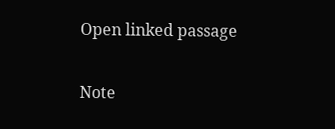Open linked passage

Note